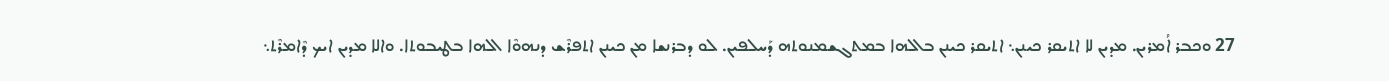27 ܘܟܒܪ ܐܳܡܪܝܢ. ܡܕܝܢ ܠܐ ܐܬܝܩܪ ܟܝܢܢ܆ ܐܬܝܩܪ ܟܝܢܢ ܒܐܠܗܐ ܒܡܬܓܫܡܢܘܬܗ ܕܰܚܠܦܝܢ. ܠܘ ܕܒܪܢܫܐ ܡܢ ܟܝܢܢ ܐܬܦܪܶܫ ܕܢܗܘܶܐ ܐܠܗܐ ܒܛܝܒܘܬܐ. ܘܐܠܐ ܡܕܝܢ ܐܝܟ ܕܶܐܡܪܶܬ܆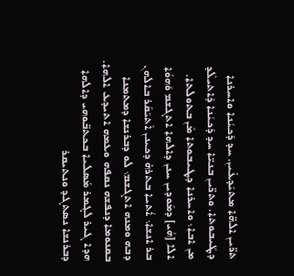ܬܖ̈ܝܢ ܐܠܗ̈ܐ ܡܬܝܰܕܥܺܝܢ. ܚܕ ܕܰܟܝܳܢܐ ܘܐܚܪܢܐ ܕܛܰܝܒܘܬܐ. ܘܬܖ̈ܝܢ ܒܢܝ̈ܐ ܚܕ ܕܰܟܝܳܢܐ ܕܶܐܬܝܠܶܕ ܡܢ ܐܒܐ܆ ܘܐܚܪܢܐ ܕܛܝܒܘܬܐ ܡܶܢ ܒܬܘܠܬܐ. ܐܠܐ [ܗܳܝ] ܕܡܰܘܕܝܢ ܚܢܢ ܕܐܠܗܐ ܐܬܓܫܡ ܘܰܗܘܳܐ ܒܪ ܐܢܫܐ܆ ܐܳܬܝܐ ܒܬܪܗ̇ ܕܟܝܢܢ ܐܶܬܝܰܩܰܪ ܒܐܠܗܢ ܕܒܗ ܘܡܢܗ ܐܬܓܫܡ܆ ܠܘ ܕܒܪܢܫܐ ܕܡܬܡܢܐ ܒܩܢܘܡܐ ܕܢܦܫܗ ܢܩܦܗ ܘܥܡܗ ܐܬܝܕܥ ܐܠܗܐ. ܗܕܐ ܓܝܪ ܠܓܡܪ ܡܰܣܠܝܐ ܒܟܬܒ̈ܘܗܝ ܕܐܠܗܐ ܕܒܪܢܫܐ ܢܣܬܓܕ ܘܢܬܝܩܪ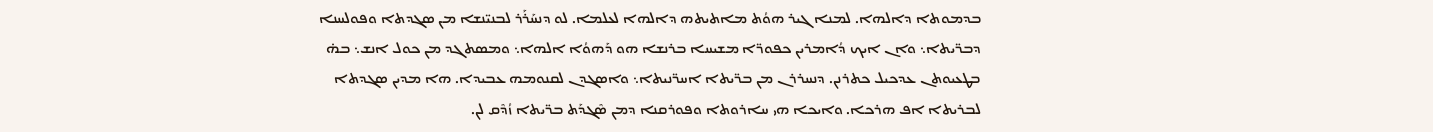ܒܕܡܘܬܐ ܕܐܠܗܐ. ܠܡܢܐ ܓܝܪ ܗܘܳܬ ܡܐܬܝܬܗ ܕܐܠܗܐ ܠܥܠܡܐ. ܠܘ ܕܢܚܰܪܰܪ ܠܒܢܝ̈ܢܫܐ ܡܢ ܣܓܕܬܐ ܘܦܘܠܚܢܐ ܕܒܖ̈ܝܬܐ܆ ܘܐܢ ܐܝܟ ܕܳܐܡܪܝܢ ܟܦܘܖ̈ܐ ܡܫܝܚܐ ܒܪܢܫܐ ܗܘ ܕܰܗܘܳܐ ܐܠܗܐ܆ ܘܡܣܬܓܕ ܡܢ ܟܘܠ ܐܢܫ܆ ܒܗ̇ ܒܛܥܝܘܬܢ ܥܕܟܝܠ ܟܬܪܢܢ. ܕܢܚܪܪܢ ܡܢ ܒܖ̈ܝܬܐ ܐܚܖ̈ܢܝܬܐ܆ ܘܐܣܓܕܢ ܠܩܢܘܡܗ ܥܒܝܕܐ. ܗܐ ܡܕܝܢ ܣܓܕܬܐ ܠܒܪܝܬܐ ܐܦ ܗܪܟܐ. ܘܐܝܟܐ ܗܝ ܚܐܪܘܬܐ ܘܦܘܪܩܢܐ ܕܡܢ ܣܶܓܕܰܬ ܒܖ̈ܝܬܐ ܙܳܕܶܩ ܠܢ.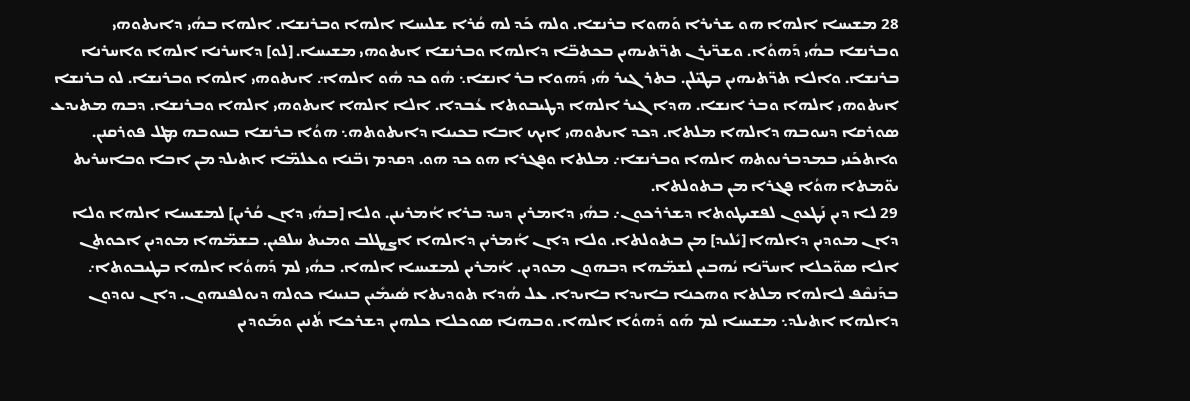28 ܡܫܝܚܐ ܐܠܗܐ ܗܘ ܫܪܝܪܐ ܘܰܗܘܐ ܒܪܢܫܐ. ܘܠܗ ܟܰܕ ܠܗ ܩܳܪܐ ܫܠܝܚܐ ܐܠܗܐ ܘܒܪܢܫܐ. ܐܠܗܐ ܒܗܳܝ ܕܐܝܬܘܗܝ ܘܒܪܢܫܐ ܒܗܳܝ ܕܰܗܘܳܐ. ܘܫܖ̈ܝܪܢ ܬܖ̈ܬܝܗܝܢ ܒܟܬܒ̈ܐ ܕܐܠܗܐ ܘܒܪܢܫܐ ܐܝܬܘܗܝ ܡܫܝܚܐ. [ܠܘ] ܕܐܚܪܢܐ ܐܠܗܐ ܘܐܚܪܢܐ ܒܪܢܫܐ. ܘܐܠܐ ܬܖ̈ܬܝܗܝܢ ܒܛܝ̈ܠܢ. ܒܬܪ ܓܝܪ ܗܳܝ ܕܰܗܘܐ ܒܪ ܐܢܫܐ܆ ܗܽܘ ܟܕ ܗܽܘ ܐܠܗܐ܇ ܐܝܬܘܗܝ ܐܠܗܐ ܘܒܪܢܫܐ. ܠܘ ܒܪܢܫܐ ܐܝܬܘܗܝ ܐܠܗܐ ܘܒܪ ܐܢܫܐ. ܗܕܐ ܓܝܪ ܐܠܗܐ ܕܛܝܒܘܬܐ ܥܳܒܕܐ. ܐܠܐ ܐܠܗܐ ܐܝܬܘܗܝ ܐܠܗܐ ܘܒܪܢܫܐ. ܕܒܗ ܡܬܝܕܥ ܣܘܪܩܐ ܕܚܘܒܗ ܕܐܠܗܐ ܡܠܬܐ. ܕܟܕ ܐܝܬܘܗܝ ܐܝܟ ܐܒܐ ܒܟܝܢܐ ܕܐܝܬܘܬܗ܆ ܗܘܳܐ ܒܪܢܫܐ ܒܚܘܒܗ ܡܛܠ ܦܘܪܩܢܢ. ܘܐܬܟܰܢܝ ܒܡܕܒܪܢܘܬܗ ܐܠܗܐ ܘܒܪܢܫܐ܇ ܡܠܬܐ ܘܦܓܪܐ ܗܘ ܟܕ ܗܘ. ܕܩܕܡ ܙܒ̈ܢܐ ܘܥܠܡ̈ܐ ܐܬܝܠܕ ܡܢ ܐܒܐ ܘܒܐܚܪܝܬ ܝܘ̈ܡܬܐ ܗܘܳܐ ܦܓܪܐ ܡܢ ܒܬܘܠܬܐ.
29 ܠܐ ܕܝܢ ܢܰܛܥܘܢ ܠܦܫܝܛܘܬܐ ܕܫܪܪܟܘܢ܇ ܒܗܳܝ ܕܐܡܪܝܢ ܕܚܕ ܒܪܐ ܐܳܡܪܝܢܢ. ܘܠܐ [ܒܗܳܝ ܕܐܢ ܩܳܪܝܢ] ܠܡܫܝܚܐ ܐܠܗܐ ܘܠܐ ܕܐܢ ܡܘܕܝܢ ܕܐܠܗܐ [ܝܺܠܝܕ] ܡܢ ܒܬܘܠܬܐ. ܘܠܐ ܕܐܢ ܐܳܡܪܝܢ ܕܐܠܗܐ ܐܨܛܠܒ ܘܡܝܬ ܚܠܦܝܢ. ܒܫܡ̈ܗܐ ܡܘܕܝܢ ܐܟܘܬܢ ܐܠܐ ܣܘ̈ܟܠܐ ܐܚܖ̈ܢܐ ܝܳܗܒܝܢ ܠܫܡ̈ܗܐ ܕܒܗܘܢ ܡܘܕܝܢ. ܐܳܡܪܝܢ ܠܡܫܝܚܐ ܐܠܗܐ. ܒܗܳܝ ܠܡ ܕܰܗܘܳܐ ܐܠܗܐ ܒܛܝܒܘܬܐ܇ ܒܕܰܢܩܶܦ ܠܐܠܗܐ ܡܠܬܐ ܘܗܟܢܐ ܒܐܝܕܐ ܒܐܝܕܐ. ܥܠ ܗܳܕܐ ܬܘܕܝܬܐ ܣܳܝܡܺܝܢ ܒܢܝܢܐ ܟܘܠܗ ܕܝܘܠܦܢܗܘܢ. ܕܐܢ ܢܘܕܘܢ ܕܐܠܗܐ ܐܬܝܠܕ܆ ܡܫܝܚܐ ܠܡ ܗܰܘ ܕܰܗܘܳܐ ܐܠܗܐ. ܘܒܗܢܐ ܣܘܟܠܐ ܟܠܗܝܢ ܕܫܪܟܐ ܬܳܢܝܢ ܘܡܰܘܕܝܢ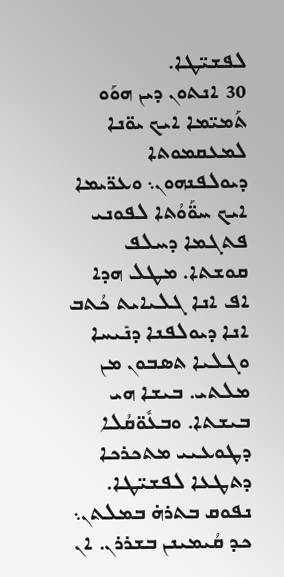ܠܦܫܝ̈ܛܐ.
30 ܐܢܬܘܢ ܕܝܢ ܗܘܰܘ ܬܰܡܝ̈ܡܐ ܐܝܟ ܝܘ̈ܢܐ ܠܡܥܩܡܘܬܐ ܕܝܘܠܦܢܗܘܢ܆ ܘܥܖ̈ܝܡܐ ܐܝܟ ܚܘ̈ܰܘܳܬܐ ܠܦܘܢܝ ܦܬܓܡܐ ܕܚܠܦ ܩܘܫܬܐ. ܡܛܠ ܗܕܐ ܐܦ ܐܢܐ ܓܠܝܐܝܬ ܟܳܬܒ ܐܢܐ ܕܝܘܠܦܢܐ ܕܢܺܝܚܐ ܘܓܠܝܐ ܬܣܒܘܢ ܡܢ ܡܠܬܝ. ܒܝܫܐ ܗܝ ܒܝܫܬܐ. ܘܒܥܽܘ̈ܩܳܠܐ ܕܛܘܥܝܝ ܡܬܟܪܟܐ ܕܬܛܥܐ ܠܦܫܝ̈ܛܐ. ܢܦܘܩ ܒܬܪܗ̇ ܒܡܠܬܢ܆ ܟܕ ܩܳܝܡܝܢܢ ܒܫܪܪܢ. ܐܢ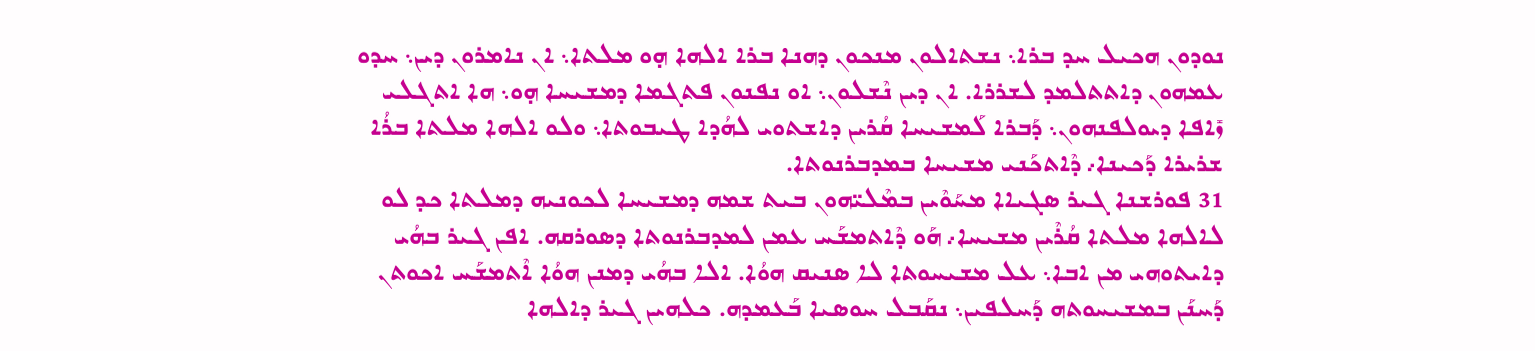ܢܘܕܘܢ ܗܟܝܠ ܚܕ ܒܪܐ܆ ܢܫܬܐܠܘܢ ܡܢܟܘܢ ܕܗܢܐ ܒܪܐ ܐܠܗܐ ܗ̣ܘ ܡܠܬܐ܆ ܐܢ ܢܐܡܪܘܢ ܕܝܢ܆ ܚܕܘ ܥܡܗܘܢ ܕܐܬܬܠܡܕ ܠܫܪܪܐ. ܐܢ ܕܝܢ ܢܶܫܠܘܢ܆ ܐܘ ܢܦܢܘܢ ܦܬܓܡܐ ܕܡܫܝܚܐ ܗ̣ܘ܆ ܗܐ ܐܬܓܠܝ ܙܺܐܦܐ ܕܝܘܠܦܢܗܘܢ܆ ܕܰܒܪܐ ܠܰܡܫܝܚܐ ܩܳܪܝܢ ܕܐܫܬܘܝ ܠܗܳܕܐ ܛܝܒܘܬܐ܆ ܘܠܘ ܐܠܗܐ ܡܠܬܐ ܒܪܳܐ ܫܪܝܪܐ ܕܰܟܝܢܐ܇ ܕܶܐܬܟܰܢܝ ܡܫܝܚܐ ܒܡܕܒܪܢܘܬܐ.
31 ܦܘܪܫܢܐ ܓܝܪ ܣܓܝܐܐ ܡܚܰܘܶܝܢ ܒܡܶܠܝ̈ܗܘܢ ܒܝܬ ܫܡܗ ܕܡܫܝܚܐ ܠܟܘܢܝܗ ܕܡܠܬܐ ܟܕ ܠܘ ܠܐܠܗܐ ܡܠܬܐ ܩܳܪܶܝܢ ܡܫܝܚܐ܇ ܗܰܘ ܕܶܐܬܡܫܰܚ ܥܡܢ ܠܡܕܒܪܢܘܬܐ ܕܣܘܪܩܗ. ܐܦܢ ܓܝܪ ܒܗܳܝ ܕܐܝܬܘܗܝ ܡܢ ܐܒܐ܆ ܥܠ ܡܫܝܚܘܬܐ ܠܐ ܣܢܝܩ ܗܘܳܐ. ܐܠܐ ܒܗܳܝ ܕܡܢܢ ܗܘܳܐ ܐܶܬܡܫܰܚ ܐܟܘܬܢ ܕܰܚܢܰܢ ܒܡܫܝܚܘܬܗ ܕܰܚܠܦܝܢ܆ ܢܩܰܒܠ ܚܘܣܝܐ ܒܰܥܡܕܗ. ܟܠܗܝܢ ܓܝܪ ܕܐܠܗܐ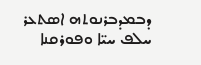ܕܒܡܕܒܪܢܘܬܗ ܐܣܬܥܪ ܚܠܦ ܚܝ̈ܐ ܘܦܘܪܩܢܐ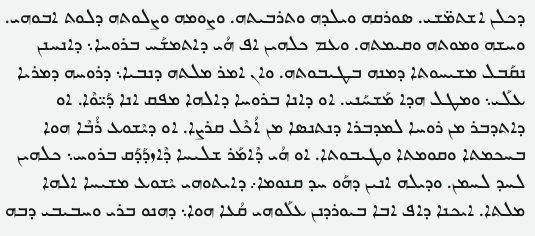ܕܟܠܢ ܐܫܬܡ̈ܫܝ. ܣܘܪܩܗ ܘܝܠܕܗ ܘܬܪܒܝܬܗ. ܘܨܘܡܗ ܘܨܠܘܬܗ ܕܠܘܬ ܐܒܘܗܝ. ܘܚܫܗ ܘܡܘܬܗ ܘܩܝܡܬܗ. ܘܥܡ ܟܠܗܝܢ ܐܦ ܗܳܝ ܕܐܬܡܫܰܚ ܒܪܘܚܐ܆ ܕܐܢܚܢܢ ܢܩܰܒܠ ܡܫܝܚܘܬܐ ܕܡܢܗ ܒܛܝܒܘܬܗ. ܘܐܢ ܐܡܪ ܡܠܬܗ ܕܢܒܝܐ܆ ܕܪܘܚܗ ܕܡܪܝܐ ܥܠܰܝ܆ ܘܡܛܠ ܗܕܐ ܡܰܫܚܰܢܝ. ܐܘ ܕܐܢܐ ܒܪܘܚܐ ܕܐܠܗܐ ܡܦܩ ܐܢܐ ܕܰܝ̈ܘܶܐ. ܐܘ ܕܐܬܕܒܪ ܡܢ ܪܘܚܐ ܠܡܕܒܪܐ ܕܢܬܢܣܐ ܡܢ ܐܳܟܶܠ ܩܪܨܐ. ܐܘ ܕܝܶܫܘܥ ܪܳܒܶܐ ܗܘܐ ܒܚܟܡܬܐ ܘܩܘܡܬܐ ܘܛܝܒܘܬܐ. ܐܘ ܗܳܝ ܕܶܐܡܰܪ ܫܠܝܚܐ ܕܶܐܙܕܰܕܰܩ ܒܪܘܚ܆ ܟܠܗܝܢ ܠܚܕ ܠܚܡܢ. ܘܕܝܠܗ ܐܢܝܢ ܕܗܰܘ ܚܕ ܩܢܘܡܐ܇ ܕܐܝܬܘܗܝ ܝܶܫܘܥ ܡܫܝܚܐ ܐܠܗܐ ܡܠܬܐ. ܐܝܟܢܐ ܕܐܦ ܐܒܐ ܒܝܘܪܕܢܢ ܥܠܰܘܗܝ ܩܳܥܐ ܗܘܐ܆ ܕܗܢܘ ܒܪܝ ܘܚܒܝܒܝ ܕܒܗ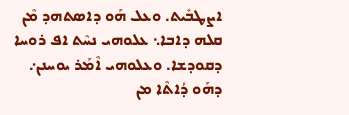ܐܨܛܒܺܝܬ. ܘܥܠ ܗܰܘ ܕܐܣܬܗܕ ܡܶܢ ܩܠܗ ܕܐܒܐ܆ ܥܠܘܗܝ ܢܚܶܬ ܐܦ ܪܘܚܐ ܕܩܘܕܫܐ. ܘܥܠܘܗܝ ܐܶܡܰܪ ܝܘܚܢܢ܇ ܕܗܰܘ ܕܳܐܬܶܐ ܡܢ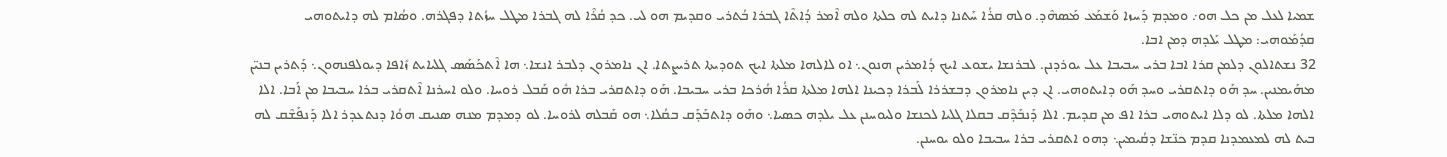ܫܡܝܐ ܠܥܠ ܡܢ ܟܠ ܗܘ܇ ܘܡܕܡ ܕܰܚܙܐ ܘܰܫܡܰܥ ܡܰܣܗܶܕ. ܘܠܗ ܩܪܳܐ ܚܰܬܢܐ ܕܐܝܬ ܠܗ ܟܠܬܐ ܘܠܗ ܐܶܡܪ ܕܳܐܬܶܐ ܓܒܪܐ ܒܳܬܪܝ ܘܩܕܝܡ ܗܘ ܠܝ. ܟܕ ܩܳܪܶܐ ܠܗ ܓܒܪܐ ܡܛܠ ܚܙܳܬܐ ܕܦܓܪܗ. ܘܣܳܐܡ ܠܗ ܕܐܝܬܘܗܝ ܩܕܳܡܰܘܗܝ: ܡܛܠ ܝܰܠܕܗ ܕܡܢ ܐܒܐ.
32 ܢܫܬܐܠܘܢ ܕܠܡܢ ܩܪܐ ܐܒܐ ܒܪܝ ܚܒܝܒܐ ܥܠ ܝܘܪܕܢܢ. ܠܒܪܢܫܐ ܝܫܘܥ ܐܝܟ ܕܳܐܡܪܝܢ ܗܢܘܢ܆ ܐܘ ܠܐܠܗܐ ܡܠܬܐ ܐܝܟ ܬܘܕܝܬܐ ܬܪܝܨܬܐ. ܐܢ ܢܐܡܪܘܢ ܕܠܒܪ ܐܢܫܐ܆ ܗܐ ܐܶܬܟܰܣܰܣ ܓܠܝܐܝܬ ܙܺܐܦܐ ܕܝܘܠܦܢܗܘܢ܆ ܕܰܬܪܝܢ ܒܢܝ̈ܢ ܡܗܰܝܡܢܝܢ. ܚܕ ܗܰܘ ܕܐܬܩܪܝ ܘܚܕ ܗܰܘ ܕܐܝܬܘܗܝ. ܐܢ ܕܝܢ ܢܐܡܪܘܢ ܕܒܫܪܪܐ ܠܰܒܪܐ ܕܟܝܢܐ ܐܠܗܐ ܡܠܬܐ ܩܪܳܐ ܗܳܪܟܐ ܒܪܝ ܚܒܝܒܐ. ܗܰܘ ܕܐܬܩܪܝ ܒܪܐ ܗܽܘ ܩܰܒܠ ܪܘܚܐ. ܘܠܘ ܐܚܪܢܐ ܐܶܬܩܪܝ ܒܪܐ ܚܒܝܒܐ ܡܢ ܐܰܒܐ. ܐܠܐ ܐܠܗܐ ܡܠܬܐ. ܠܘ ܕܠܐ ܐܝܬܘܗܝ ܒܪܐ ܐܦ ܡܢ ܩܕܝܡ. ܐܠܐ ܕܰܢܒܰܕܶܩ ܒܩܠܐ ܓܠܝܐ ܠܟܢܫܐ ܘܠܝܘܚܢܢ ܥܠ ܝܠܕܗ ܟܣܝܐ܆ ܘܗܰܘ ܕܐܬܒܰܕܰܩ ܒܩܳܠܐ܆ ܗܘ ܩܰܒܠܗ ܠܪܘܚܐ. ܠܘ ܕܡܕܡ ܡܢܗ ܣܢܝܩ ܗܘܳܐ ܕܢܬܥܕܪ ܐܠܐ ܕܰܢܦܰܫܶܩ ܠܗ ܒܝܬ ܠܗ ܠܡܥܡܕܢܐ ܩܕܡ ܟܢ̈ܫܐ ܕܩܳܝܡܝܢ܆ ܕܗܘ ܐܬܩܪܝ ܒܪܐ ܚܒܝܒܐ ܘܠܘ ܝܘܚܢܢ.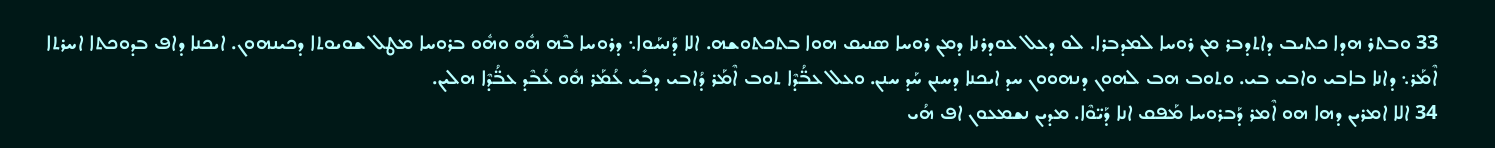33 ܘܒܬܪ ܗܕܐ ܟܬܝܒ ܕܐܬܕܒܪ ܡܢ ܪܘܚܐ ܠܡܕܒܪܐ. ܠܘ ܕܥܠ ܥܘܕܪܢܐ ܕܡܢ ܪܘܚܐ ܣܢܝܩ ܗܘܐ ܒܬܟܬܘܫܗ. ܐܠܐ ܕܰܢܚܰܘܐ܆ ܕܪܘܚܐ ܒܶܗ ܗܽܘ ܘܗܽܘ ܒܪܘܚܐ ܡܛܠ ܫܘܝܘܬܐ ܕܟܝܢܗܘܢ. ܐܝܟܢܐ ܕܐܦ ܒܕܘܟܬܐ ܐܚܪܬܐ ܐܶܡܰܪ܆ ܕܐܢܐ ܒܐܒܝ ܘܐܒܝ ܒܝ. ܘܬܘܒ ܗܒ ܠܗܘܢ ܕܢܗܘܘܢ ܚܕ ܐܝܟܢܐ ܕܚܢܢ ܚܰܕ ܚܢܢ. ܘܥܠ ܥܒ̈ܳܕܶܐ ܬܘܒ ܐܶܡܰܪ ܕܳܐܒܝ ܕܒܺܝ ܥܳܡܰܪ ܗܽܘ ܥܳܒܶܕ ܥܒ̈ܳܕܶܐ ܗܠܝܢ.
34 ܐܠܐ ܐܡܪܝܢ ܕܗܐ ܗܘ ܐܶܡܪ ܕܰܒܪܘܚܐ ܡܰܦܩ ܐܢܐ ܕܰܝ̈ܘܶܐ. ܡܕܝܢ ܢܫܡܥܘܢ ܐܦ ܗܳܝ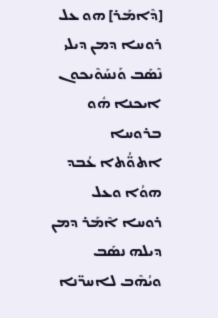[ܕܶܐܡܰܪ] ܗܘ ܥܠ ܪܘܚܐ ܕܡܢ ܕܝܠܝ ܢܶܣܰܒ ܘܰܢܚܰܘܶܝܟܘܢ ܐܝܟܢܐ ܗܽܘ ܒܪܘܚܐ ܐܬܘ̈ܳܬܐ ܥܳܒܕ ܗܘܳܐ ܘܥܠ ܪܘܚܐ ܐܶܡܰܪ ܕܡܢ ܕܝܠܗ ܢܣܰܒ ܘܝܳܗܶܒ ܠܐܚܖ̈ܢܐ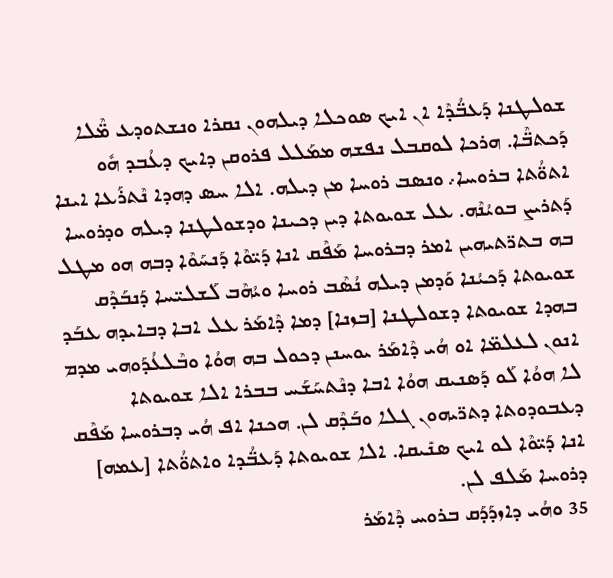ܫܘܠܛܢܐ ܕܰܥܒ̈ܳܕܶܐ ܐܢ ܐܝܟ ܣܘܟܠܐ ܕܝܠܗܘܢ ܢܩܪܐ ܘܢܫܬܘܕܥ ܡ̈ܶܠܐ ܕܰܟܬܒ̈ܶܐ. ܗܪܟܐ ܠܘܩܒܠ ܢܦܫܗ ܡܡܰܠܠ ܦܪܘܩܢ ܕܐܝܟ ܕܥܳܒܕ ܗܽܘ ܐܬܘ̈ܳܬܐ ܒܪܘܚܐ܇ ܘܢܣܒ ܪܘܚܐ ܡܢ ܕܝܠܗ. ܐܠܐ ܚܣ ܕܗܕܐ ܢܶܬܪܰܥܐ ܐܝܢܐ ܕܰܬܪܝܨ ܒܘܝܳܢܶܗ. ܥܠ ܫܘܝܘܬܐ ܕܝܢ ܕܟܝܢܐ ܘܕܫܘܠܛܢܐ ܕܝܠܗ ܘܕܪܘܚܐ ܒܗ ܒܬܖ̈ܬܝܗܝܢ ܐܡܪ ܕܒܪܘܚܐ ܡܰܦܶܩ ܐܢܐ ܕܰܝ̈ܘܶܐ ܕܰܢܚܰܘܶܐ ܕܒܗ ܗܘ ܡܛܠ ܫܘܝܘܬܐ ܕܰܟܝܳܢܐ ܘܰܕܡܢ ܕܝܠܗ ܢܳܣܶܒ ܪܘܚܐ ܘܝܳܗܶܒ ܠܰܫܠܝ̈ܚܐ ܕܰܢܒܰܕܶܩ ܒܗܕܐ ܫܘܝܘܬܐ ܕܫܘܠܛܢܐ [ܒܙܢܐ] ܕܡܐ ܕܶܐܡܰܪ ܥܠ ܐܒܐ ܕܒܐܝܕܗ ܥܒܰܕ ܐܢܘܢ ܠܥܠܡ̈ܐ ܐܘ ܗܳܝ ܕܶܐܡܰܪ ܝܘܚܢܢ ܕܟܘܠ ܒܗ ܗܘܳܐ ܘܒܶܠܥܳܕܰܘܗܝ ܡܕܡ ܠܐ ܗܘܳܐ ܠܰܘ ܕܰܣܢܝܩ ܗܘܳܐ ܐܒܐ ܕܢܶܬܚܰܫܰܚ ܒܒܪܐ ܐܠܐ ܫܘܝܘܬܐ ܕܥܒܘܕܘܬܐ ܕܬܖ̈ܝܗܘܢ ܓܠܐ ܘܒܰܕܶܩ ܠܢ. ܗܟܢܐ ܐܦ ܗܳܝ ܕܒܪܘܚܐ ܡܰܦܶܩ ܐܢܐ ܕܰܝ̈ܘܶܐ ܠܘ ܐܝܟ ܣܢܺܝܩܐ. ܐܠܐ ܫܘܝܘܬܐ ܕܰܥܒ̈ܳܕܐ ܘܐܬܘ̈ܳܬܐ [ܥܡܗ] ܕܪܘܚܐ ܡܰܠܦ ܠܢ.
35 ܘܗܳܝ ܕܐܙܕܰܕܰܩ ܒܪܘܚ ܕܶܐܡܰܪ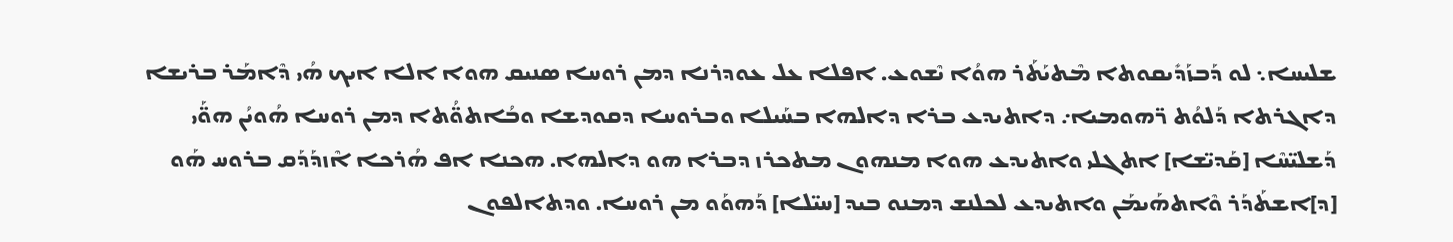ܫܠܝܚܐ܆ ܠܘ ܕܰܒܙܰܕܺܝܩܘܬܐ ܡܶܬܝܰܬܰܪ ܗܘܳܐ ܝܶܫܘܥ. ܐܦܠܐ ܥܠ ܥܘܕܪܢܐ ܕܡܢ ܪܘܚܐ ܣܢܝܩ ܗܘܐ ܐܠܐ ܐܝܟ ܗܳܝ ܕܶܐܡܰܪ ܒܪܝܫܐ ܕܐܓܪܬܐ ܕܰܠܘܳܬ ܖ̈ܗܘܡܝܐ܇ ܕܐܬܝܕܥ ܒܪܐ ܕܐܠܗܐ ܒܚܰܝܠܐ ܘܒܪܘܚܐ ܕܩܘܕܫܐ ܘܒܳܐܬܘ̈ܳܬܐ ܕܡܢ ܪܘܚܐ ܗܳܘܝܳܢ ܗܘ̈ܰܝ ܕܰܫܠܝ̈ܚܶܐ [ܩܰܕܝ̈ܫܐ] ܐܬܓܠܝ ܘܐܬܝܕܥ ܗܘܐ ܡܢܗܘܢ ܡܬܟܪܙ ܕܒܪܐ ܗܘ ܕܐܠܗܐ. ܗܟܢܐ ܐܦ ܗܳܪܟܐ ܐܶܙܕܰܕܰܩ ܒܪܘܚ ܗܰܘ [ܕ]ܐܫܬܰܕܰܪ ܘܶܐܬܗܰܝܡܰܢ ܘܐܬܝܕܥ ܠܟܠܢܫ ܕܡܢܘ ܒܝܕ [ܚܝ̈ܠܐ] ܕܰܗܘܰܘ ܡܢ ܪܘܚܐ. ܘܕܬܐܠܦܘܢ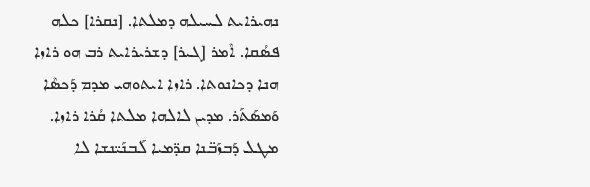ܢܗܝܪܐܝܬ ܠܚܝܠܗ ܕܡܠܬܐ. [ܢܩܪܐ] ܟܠܗ ܦܣܳܩܐ. ܐܶܡܪ [ܓܝܪ] ܕܫܪܝܪܐܝܬ ܪܒ ܗܘ ܪܐܙܐ ܗܢܐ ܕܟܐܢܘܬܐ. ܪܐܙܐ ܐܝܬܘܗܝ ܡܕܡ ܕܰܟܣܶܐ ܘܰܡܣܰܬܰܪ. ܡܕܝܢ ܠܐܠܗܐ ܡܠܬܐ ܩܳܪܐ ܪܐܙܐ. ܡܛܠ ܕܰܒܙܰܒ̈ܢܐ ܩܕ̈ܡܝܐ ܠܰܒܢܰܝ̈ܢܫܐ ܠܐ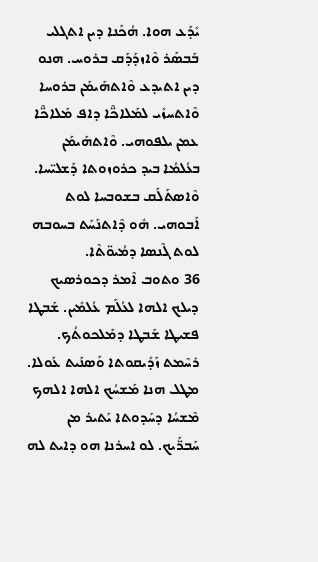ܝܺܕܰܥ ܗܘܐ. ܗܳܟܰܢܐ ܕܝܢ ܐܬܓܠܝ ܒܰܒܣܰܪ ܘܶܐܙܕܰܕܰܩ ܒܪܘܚ. ܗܢܘ ܕܝܢ ܐܬܝܕܥ ܘܶܐܬܗܰܝܡܰܢ ܒܪܘܚܐ ܘܶܐܬܚܙܺܝ ܠܡܰܠܐܟ̈ܶܐ ܕܐܦ ܡܰܠܐܟ̈ܶܐ ܥܡܢ ܝܠܦܘܗܝ. ܘܶܐܬܗܰܝܡܰܢ ܒܥܳܠܡܳܐ ܒܝܕ ܟܪܘܙܘܬܐ ܕܰܫܠܝ̈ܚܐ. ܘܶܐܣܬܰܠܰܩ ܒܫܘܒܚܐ ܠܘܬ ܐܰܒܘܗܝ. ܗܽܘ ܕܶܐܬܢܰܚܰܬ ܒܚܘܒܗ ܠܘܬ ܓܶܢܣܐ ܕܡܳܝܘ̈ܬܶܐ.
36 ܘܬܘܒ ܐܶܡܪ ܕܟܘܪܣܝܟ ܕܝܠܟ ܐܠܗܐ ܠܥܳܠܰܡ ܥܳܠܡܺܝܢ. ܫܰܒܛܐ ܦܫܝܛܐ ܫܰܒܛܐ ܕܡܰܠܟܘܬܳܟ. ܪܚܶܡܬ ܙܰܕܺܝܩܘܬܐ ܘܰܣܢܰܝܬ ܥܰܘܠܐ. ܡܛܠ ܗܢܐ ܡܰܫܚܳܟ ܐܠܗܐ ܐܠܗܟ ܡܶܫܚܳܐ ܕܚܰܕܘܬܐ ܝܰܬܝܪ ܡܢ ܚܰܒܖ̈ܰܝܟ. ܠܘ ܐܚܪܢܐ ܗܘ ܕܐܝܬ ܠܗ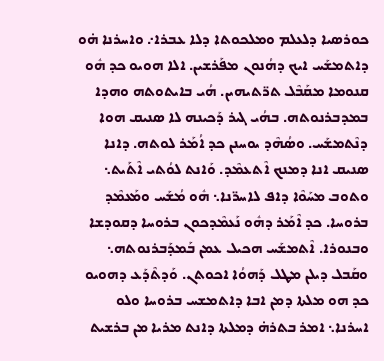ܟܘܪܣܝܐ ܕܠܥܠܡ ܘܡܠܟܘܬܐ ܕܠܐ ܥܒܪܐ܇ ܘܐܚܪܢܐ ܗ̇ܘ ܕܐܬܡܫܰܚ ܐܝܟ ܕܗܳܢܘܢ ܡܦܰܪܫܝܢ. ܐܠܐ ܗܘܝܘ ܟܕ ܗܽܘ ܩܢܘܡܐ ܡܩܰܒܶܠ ܬܖ̈ܬܝܗܝܢ. ܗܳܝ ܒܐܝܬܘܬܗ ܘܗܕܐ ܒܡܕܒܪܢܘܬܗ. ܒܗܳܝ ܓܝܪ ܕܰܟܝܢܗ ܠܐ ܣܢܝܩ ܗܘܐ ܕܢܶܬܡܫܰܚ. ܘܣܳܗܶܕ ܝܘܚܢܢ ܟܕ ܐܳܡܰܪ ܠܘܬܗ. ܕܐܢܐ ܣܢܝܩ ܐܢܐ ܕܡܢܟ ܐܶܬܥܡܶܕ. ܘܰܐܢܬ ܠܘܳܬܝ ܐܶܬܰܝܬ܆ ܘܬܘܒ ܡܚܰܘܶܐ ܕܐܦ ܠܐܚܖ̈ܢܐ܆ ܗܽܘ ܡܳܫܰܚ ܘܡܰܥܡܶܕ ܒܪܘܚܐ. ܟܕ ܐܶܡܰܪ ܕܗܽܘ ܢܰܥܡܶܕܟܘܢ ܒܪܘܚܐ ܕܩܘܕܫܐ ܘܒܢܘܪܐ. ܐܶܬܡܫܰܚ ܗܟܝܠ ܥܡܢ ܒܰܡܕܰܒܪܢܘܬܗ܆ ܘܩܰܒܠ ܕܝܠܢ ܡܛܠ ܕܰܗܘܳܐ ܐܟܘܬܢ. ܘܰܕܬܶܕܰܥ ܕܗܘܝܘ ܟܕ ܗܘ ܡܠܬܐ ܕܡܢ ܐܒܐ ܕܐܬܡܫܚ ܒܪܘܚܐ ܘܠܘ ܐܚܪܢܐ܆ ܐܡܪ ܒܬܪܗ̇ ܕܡܠܬܐ ܕܐܢܬ ܡܪܝܐ ܡܢ ܒܪܫܝܬ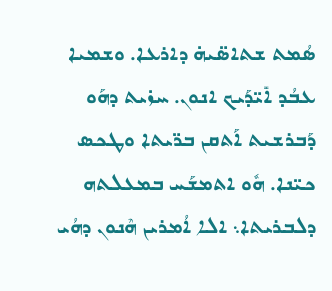ܣܳܡܬ ܫܬܐܣ̈ܝܗ̇ ܕܐܪܥܐ. ܘܫܡܝܐ ܥܒܳܕ ܐܺܝ̈ܕܰܝܟ ܐܢܘܢ. ܚܙ̇ܝܬ ܕܗܰܘ ܕܰܒܪܫܝܬ ܐܰܬܩܢ ܒܖ̈ܝܬܐ ܘܛܟܣ ܟܝ̈ܢܐ. ܗܽܘ ܐܬܡܫܰܚ ܒܡܥܠܬܗ ܕܠܒܪܝܬܐ܆ ܐܠܐ ܐܳܡܪܝܢ ܗܶܢܘܢ ܕܗܳܝ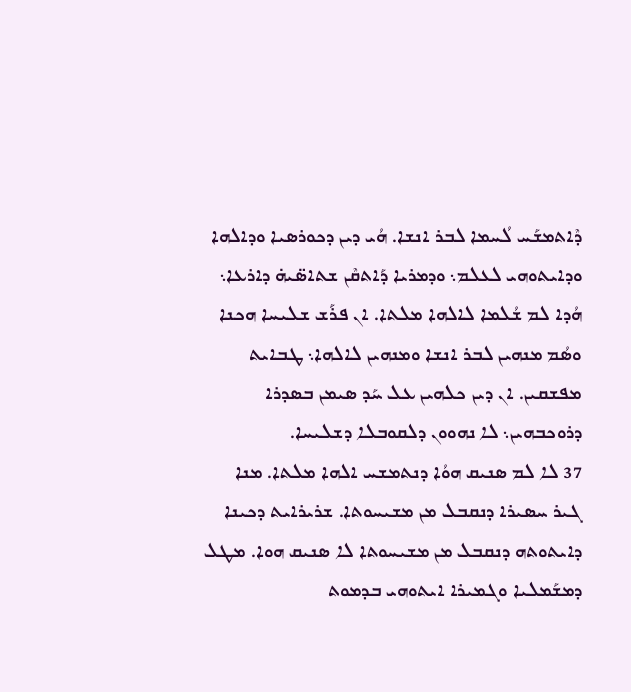ܕܶܐܬܡܫܰܚ ܠܳܚܡܐ ܠܒܪ ܐܢܫܐ. ܗܳܝ ܕܝܢ ܕܟܘܪܣܝܐ ܘܕܐܠܗܐ ܘܕܐܝܬܘܗܝ ܠܥܠܡ܆ ܘܕܡܪܝܐ ܕܰܐܬܩܶܢ ܫܬܐܣ̈ܝܗ̇ ܕܐܪܥܐ܆ ܗܳܕܐ ܠܡ ܫܳܠܡܐ ܠܐܠܗܐ ܡܠܬܐ. ܐܢ ܦܪܰܫ ܫܠܝܚܐ ܗܟܢܐ ܘܣܳܡ ܡܢܗܝܢ ܠܒܪ ܐܢܫܐ ܘܡܢܗܝܢ ܠܐܠܗܐ܆ ܛܒܐܝܬ ܡܦܫܩܝܢ. ܐܢ ܕܝܢ ܟܠܗܝܢ ܥܠ ܚܰܕ ܣܝܡܢ ܒܣܕܪܐ ܕܪܘܟܒܗܝܢ܆ ܠܐ ܢܗܘܘܢ ܕܠܩܘܒܠܐ ܕܫܠܝܚܐ.
37 ܠܐ ܠܡ ܣܢܝܩ ܗܘܳܐ ܕܢܬܡܫܚ ܐܠܗܐ ܡܠܬܐ. ܡܢܐ ܓܝܪ ܚܣܝܪܐ ܕܢܩܒܠ ܡܢ ܡܫܝܚܘܬܐ. ܫܪܝܪܐܝܬ ܕܟܝܢܐ ܕܐܝܬܘܬܗ ܕܢܩܒܠ ܡܢ ܡܫܝܚܘܬܐ ܠܐ ܣܢܝܩ ܗܘܐ. ܡܛܠ ܕܡܫܰܡܠܝܐ ܘܓܡܝܪܐ ܐܝܬܘܗܝ ܒܕܡܘܬ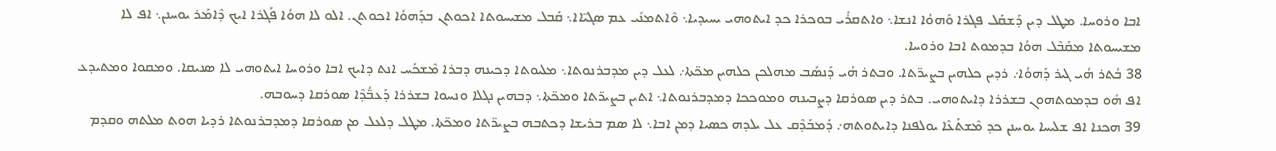ܐܒܐ ܘܪܘܚܐ. ܡܛܠ ܕܝܢ ܕܰܫܩܰܠ ܦܓܪܐ ܘܰܗܘܳܐ ܐܢܫܐ܆ ܘܐܬܩܪܺܝ ܒܘܟܪܐ ܟܕ ܐܝܬܘܗܝ ܝܚܝܕܝܐ܆ ܘܶܐܬܡܢܺܝ ܥܡ ܣܓܝ̈ܐܐ܆ ܩܰܒܠ ܡܫܝܚܘܬܐ ܐܟܘܬܢ ܒܕܰܗܘܳܐ ܐܟܘܬܢ. ܐܠܘ ܠܐ ܗܘܳܐ ܦܰܓܪܐ ܐܝܟ ܕܶܐܡܰܪ ܝܘܚܢܢ܆ ܐܦ ܠܐ ܡܫܝܚܘܬܐ ܡܩܰܒܶܠ ܗܘܳܐ ܒܕܡܘܬ ܐܒܐ ܘܪܘܚܐ.
38 ܒܳܬܪ ܗܳܝ ܓܝܪ ܕܰܗܘܳܐ܇ ܪܕܝܢ ܟܠܗܝܢ ܒܨܝܖ̈ܬܐ. ܘܒܬܪ ܗܳܝ ܕܰܢܣܰܒ ܡܗܠܟܢ ܟܠܗܝܢ ܡܟ̈ܬܐ܇ ܠܥܠ ܕܝܢ ܡܕܒܪܢܘܬܐ܆ ܡܠܝܘܬܐ ܕܟܝܢܗ ܕܒܪܐ ܡܶܫܟܰܚ ܐܢܬ ܕܐܝܟ ܐܒܐ ܘܪܘܚܐ ܐܝܬܘܗܝ ܠܐ ܣܢܝܩܐ. ܘܡܩܘܐ ܘܡܬܝܕܥ ܐܦ ܗܽܘ ܒܕܡܘܬܗܘܢ ܒܫܪܪܐ ܕܐܝܬܘܗܝ. ܒܬܪ ܕܝܢ ܣܘܪܩܐ ܕܨܒܝܢܗ ܘܡܘܟܟܐ ܕܡܕܒܪܢܘܬܐ܆ ܐܬܝܢ ܒܨܝܖ̈ܬܐ ܘܡܟ̈ܬܐ܆ ܕܒܗܝܢ ܢܓܠܐ ܘܢܚܘܐ ܒܫܪܪܐ ܕܰܥܒ̈ܳܕܶܐ ܣܘܪܩܐ ܕܚܘܒܗ.
39 ܗܟܢܐ ܐܦ ܫܠܝܚܐ ܝܘܚܢܢ ܟܕ ܡܶܫܬܰܥܶܐ ܝܘܠܦܢܐ ܕܐܝܬܘܬܗ܇ ܕܰܡܒܰܕܶܩ ܥܠ ܝܠܕܗ ܟܣܝܐ ܕܡܢ ܐܒܐ܆ ܠܐ ܣܡ ܒܪܝܫܐ ܕܟܬܒܗ ܒܨܝܖ̈ܬܐ ܘܡܟ̈ܬܐ. ܡܛܠ ܕܠܥܠ ܡܢ ܣܘܪܩܐ ܕܡܕܒܪܢܘܬܐ ܪܕܝܐ ܗܘܬ ܡܠܬܗ ܘܩܕܡ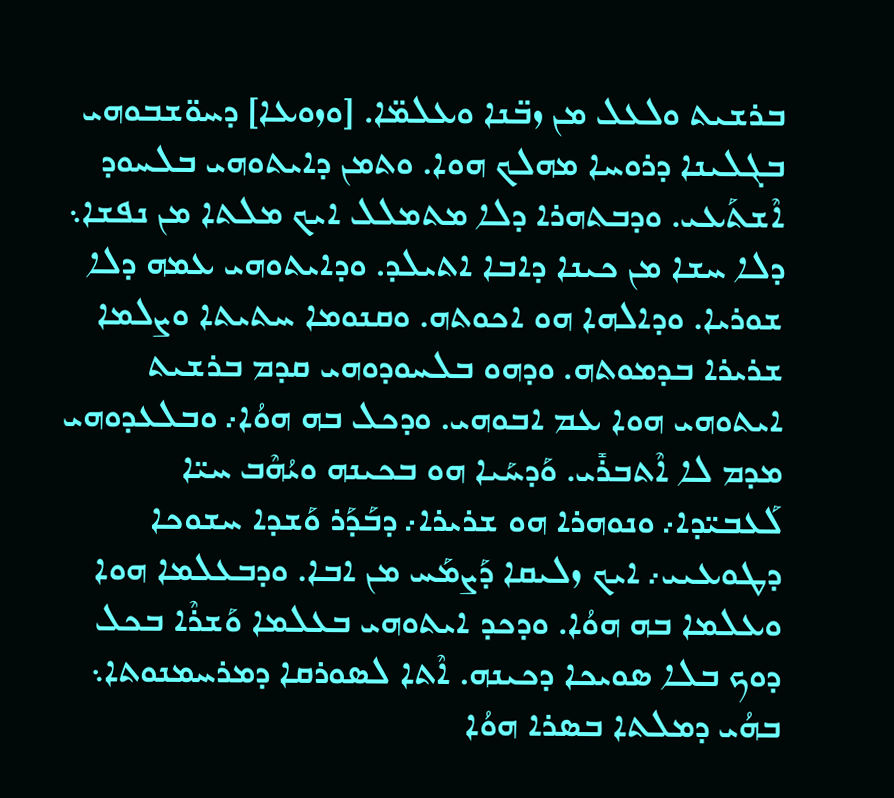ܒܪܫܝܬ ܘܠܥܠ ܡܢ ܙܒ̈ܢܐ ܘܥܠܡ̈ܐ. [ܘܙܘܥܐ] ܕܚܘ̈ܫܒܘܗܝ ܒܓܠܝܢܐ ܕܪܘܚܐ ܡܗܠܟ ܗܘܐ. ܘܬܡܢ ܕܐܝܬܘܗܝ ܒܠܚܘܕ ܐܶܫܬܰܥܝ. ܘܕܒܬܗܪܐ ܕܠܐ ܡܬܡܠܠ ܐܝܟ ܡܠܬܐ ܡܢ ܢܦܫܐ܆ ܕܠܐ ܚܫܐ ܡܢ ܟܝܢܐ ܕܐܒܐ ܐܬܝܠܕ. ܘܕܐܝܬܘܗܝ ܥܡܗ ܕܠܐ ܫܘܪܝܐ. ܘܕܐܠܗܐ ܗܘ ܐܟܘܬܗ. ܘܩܢܘܡܐ ܚܬܝܬܐ ܘܨܠܡܐ ܫܪܝܪܐ ܒܕܡܘܬܗ. ܘܕܗܘ ܒܠܚܘܕܘܗܝ ܩܕܡ ܒܪܫܝܬ ܐܝܬܘܗܝ ܗܘܐ ܥܡ ܐܒܘܗܝ. ܘܕܟܠ ܒܗ ܗܘܳܐ܇ ܘܒܠܥܕܘܗܝ ܡܕܡ ܠܐ ܐܶܬܒܪܺܝ. ܘܰܕܚܰܝܐ ܗܘ ܒܟܝܢܗ ܘܝܳܗܶܒ ܚܝ̈ܐ ܠܰܥܒܝ̈ܕܐ܇ ܘܢܘܗܪܐ ܗܘ ܫܪܝܪܐ܇ ܕܒܰܕܰܪ ܘܰܫܕܐ ܚܫܘܟܐ ܕܛܘܥܝܝ܇ ܐܝܟ ܙܠܝܩܐ ܕܰܨܡܰܚ ܡܢ ܐܒܐ. ܘܕܒܥܠܡܐ ܗܘܐ ܘܥܠܡܐ ܒܗ ܗܘܳܐ. ܘܕܟܕ ܐܝܬܘܗܝ ܒܥܠܡܐ ܘܰܫܪܶܐ ܒܟܠ ܕܘܟ ܒܠܐ ܣܘܝܟܐ ܕܟܝܢܗ. ܐܶܬܐ ܠܣܘܪܩܐ ܕܡܪܚܡܢܘܬܐ܆ ܒܗܳܝ ܕܡܠܬܐ ܒܣܪܐ ܗܘܳܐ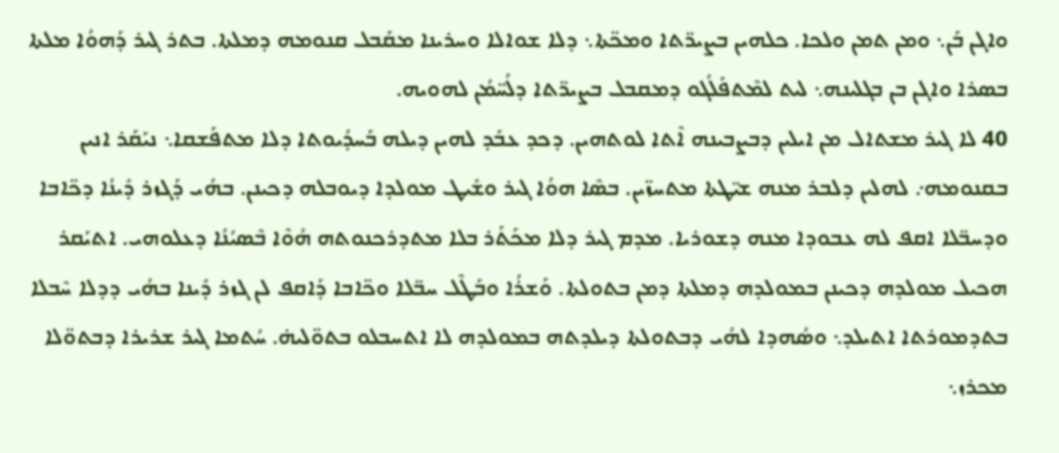ܘܐܓܢ ܒܰܢ܆ ܘܡܢ ܬܡܢ ܘܠܟܐ. ܟܠܗܝܢ ܒܨܝܖ̈ܬܐ ܘܡܟ̈ܬܐ܆ ܕܠܐ ܫܘܐܠܐ ܘܚܪܝܢܐ ܡܩܰܒܠ ܩܢܘܡܗ ܕܡܠܬܐ. ܒܬܪ ܓܝܪ ܕܰܗܘܳܐ ܡܠܬܐ ܒܣܪܐ ܘܐܓܢ ܒܢ ܒܓܠܝܢܗ܆ ܠܝܬ ܠܡܶܬܦܰܠܳܓܘ ܕܡܩܒܠ ܒܨܝܖ̈ܬܐ ܕܠܳܚ̈ܡܳܢ ܠܗܘܝܗ.
40 ܠܐ ܓܝܪ ܡܫܬܐܠ ܡܢ ܐܝܠܝܢ ܕܒܨܒܝܢܗ ܐܶܬܐ ܠܘܬܗܝܢ. ܕܟܕ ܥܒܰܕ ܠܗܝܢ ܕܝܠܗ ܒܰܚܕܳܝܘܬܐ ܕܠܐ ܡܬܦܰܫܩܐ܆ ܢܝܰܩܰܪ ܐܢܝܢ ܒܩܢܘܡܗ܇ ܠܗܠܝܢ ܕܠܒܪ ܡܢܗ ܫܝ̈ܛܬܐ ܡܬܚܙ̈ܝܢ. ܒܣܶܐ ܗܘܳܐ ܓܝܪ ܘܫܺܝܛ ܡܘܠܕܐ ܕܝܘܒܠܗ ܕܟܝܢܢ. ܒܗܳܝ ܕܰܓܙܪ ܕܺܝܢܳܐ ܕܟ̈ܐܒܐ ܘܕܚܒ̈ܠܐ ܐܩܦ ܠܗ ܥܒܘܕܐ ܡܢܗ ܕܫܘܪܝܐ. ܡܕܡ ܓܝܪ ܕܠܐ ܡܟܰܬܰܪ ܒܠܐ ܡܬܕܪܟܢܘܬܗ ܗܳܘܶܐ ܒܶܣܝܳܢܳܐ ܕܥܠܘܗܝ. ܐܬܝܰܩܪ ܗܟܝܠ ܡܘܠܕܗ ܕܟܝܢܢ ܒܡܘܠܕܗ ܕܡܠܬܐ ܕܡܢ ܒܬܘܠܬܐ. ܘܰܫܪܳܐ ܘܒܰܛܶܠ ܚܒ̈ܠܐ ܘܟ̈ܐܒܐ ܕܰܐܩܦ ܠܢ ܓܙܪ ܕܺܝܢܐ ܒܗܳܝ ܕܕܠܐ ܚܶܒܠܐ ܒܬܕܡܘܪܬܐ ܐܬܝܠܕ܆ ܘܣܳܗܕܐ ܠܗܳܝ ܕܒܬܘܠܬܐ ܕܝܠܕܬܗ ܒܡܘܠܕܗ ܠܐ ܐܬܚܒܠܘ ܒܬܘ̈ܠܝܗ̇. ܚܳܬܡܐ ܓܝܪ ܫܪܝܪܐ ܕܒܬܘ̈ܠܐ ܡܟܪܙ܆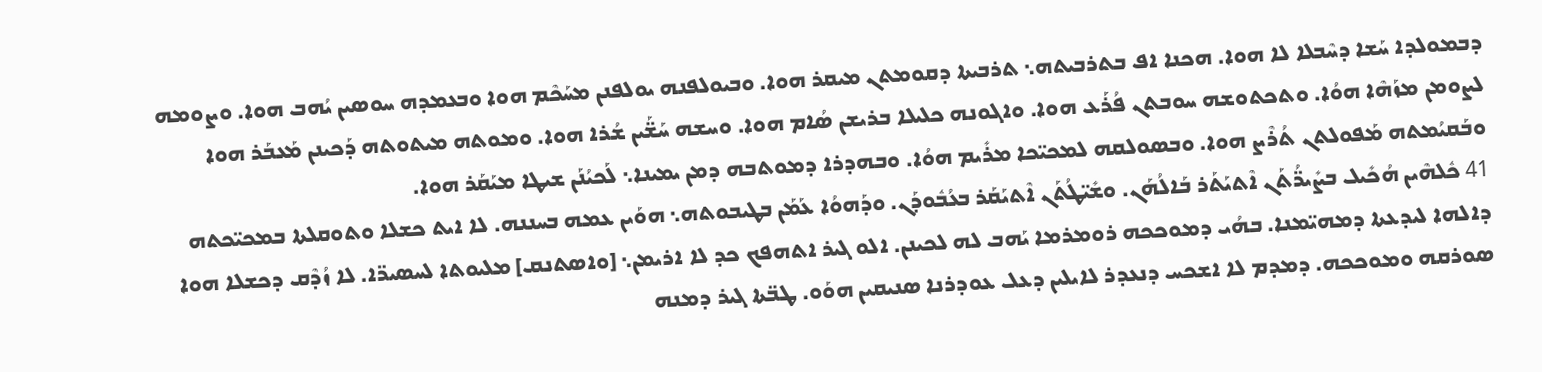ܕܒܡܘܠܕܐ ܚܰܫܐ ܕܚܶܒܠܐ ܠܐ ܗܘܐ. ܗܟܢܐ ܐܦ ܒܬܪܒܝܬܗ܆ ܬܪܒܝܬܐ ܕܩܘܡܬܢ ܡܝܩܪ ܗܘܐ. ܘܒܝܘܠܦܢܗ ܝܘܠܦܢܢ ܡܚܰܟܶܡ ܗܘܐ ܘܒܥܡܕܗ ܚܘܣܝܢ ܝܳܗܒ ܗܘܐ. ܘܨܘܡܗ ܠܨܘܡܢ ܡܙܰܗܶܐ ܗܘܳܐ. ܘܬܟܬܘܫܗ ܚܘܒܬܢ ܦܳܪܰܥ ܗܘܐ. ܘܐܓܘܢܗ ܟܠܝܠܐ ܒܪܝܫܢ ܣܳܐܡ ܗܘܐ. ܘܚܫܗ ܚܰܫ̈ܰܝܢ ܫܳܪܐ ܗܘܐ. ܘܡܘܬܗ ܡܝܬܘܬܗ ܕܰܟܝܢܢ ܡܰܥܒܰܪ ܗܘܐ ܘܒܰܩܝܳܡܬܗ ܡܰܦܘܠܬܢ ܬܳܪܶܨ ܗܘܐ. ܘܒܣܘܠܩܗ ܠܡܟܝ̈ܟܐ ܡܪܺܝܡ ܗܘܳܐ. ܘܒܗܕܪܐ ܕܡܘܬܒܗ ܕܡܢ ܝܡܝܢܐ܆ ܠܰܟܝܳܢܰܢ ܫܝܛܐ ܡܝܰܩܰܪ ܗܘܐ.
41 ܟܽܠܗܶܝܢ ܗܳܟܺܝܠ ܒܨܺܝܖ̈ܳܬܰܢ ܐܶܬܝܰܬܰܪ ܒܰܐܠܳܗܰܢ. ܘܫܺܝ̈ܛܳܬܰܢ ܐܶܬܝܰܩܰܪ ܒܥܳܒܽܘܕܰܢ. ܘܕܰܗܘܳܐ ܥܰܡܰܢ ܒܛܝܒܘܬܗ܆ ܗܘܰܝܢ ܥܡܗ ܒܚܢܢܗ. ܠܐ ܐܝܬ ܟܫܠܐ ܘܬܘܩܠܬܐ ܒܡܟܝ̈ܟܬܗ ܕܐܠܗܐ ܠܝܕܥܬܐ ܕܡܗܝ̈ܡܢܐ. ܒܗܳܝ ܕܡܘܟܟܗ ܪܘܡܪܡܐ ܝܰܗܒ ܠܗ ܠܟܝܢܢ. ܐܠܘ ܓܝܪ ܐܬܗܦܟ ܟܕ ܠܐ ܐܪܝܡܢ܆ [ܘܐܣܬܢܩ] ܡܠܝܘܬܐ ܠܚܣܝܖ̈ܐ. ܠܐ ܙܳܕܶܩ ܕܟܫܠܐ ܗܘܐ ܣܘܪܩܗ ܘܡܘܟܟܗ. ܕܡܕܡ ܠܐ ܐܫܟܚ ܕܢܥܕܪ ܠܐܝܠܝܢ ܕܥܠ ܥܘܕܪܢܐ ܣܢܝܩܝܢ ܗܘܰܘ. ܛܒ̈ܬܐ ܓܝܪ ܕܡܢܗ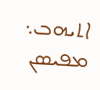ܐܬܝܗܒ܆ ܡܦܝܣܢ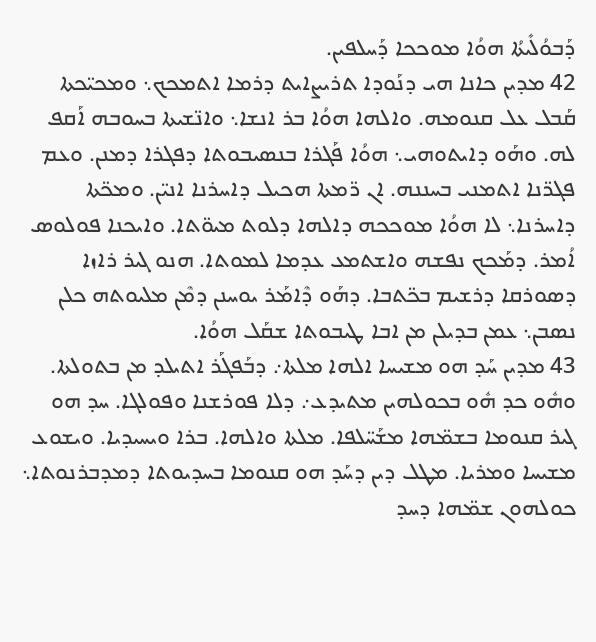ܕܰܒܘܳܠܺܝܬܳܐ ܗܘܳܐ ܡܘܟܟܐ ܕܰܚܠܦܝܢ.
42 ܡܕܝܢ ܟܐܢܐ ܗܝ ܕܢܰܘܕܐ ܬܪܝܨܐܝܬ ܕܪܡܐ ܐܬܡܟܟ܆ ܘܡܟܝ̈ܟܬܐ ܩܰܒܠ ܥܠ ܩܢܘܡܗ. ܘܐܠܗܐ ܗܘܳܐ ܒܪ ܐܢܫܐ܆ ܘܐܢ̈ܫܝܬܐ ܒܚܘܒܗ ܐܰܩܦ ܠܗ. ܘܗܰܘ ܕܐܝܬܘܗܝ܆ ܗܘܳܐ ܦܰܓܪܐ ܒܢܣܝܒܘܬܐ ܕܦܓܪܐ ܕܡܢܢ. ܘܥܡ ܦܓܖ̈ܢܐ ܐܬܡܢܝ ܒܚܢܢܗ. ܐܢ ܖ̈ܡܬܐ ܗܟܝܠ ܕܐܚܪܢܐ ܐܢܝ̈ܢ. ܘܡܟ̈ܬܐ ܕܐܚܪܢܐ܆ ܠܐ ܗܘܳܐ ܡܘܟܟܗ ܕܐܠܗܐ ܕܠܘܬ ܡܝܘ̈ܬܐ. ܘܐܝܟܢܐ ܦܘܠܘܣ ܐܳܡܪ. ܕܡܰܟܟ ܢܦܫܗ ܘܐܫܬܡܥ ܥܕܡܐ ܠܡܘܬܐ. ܗܢܘ ܓܝܪ ܪܐܙܐ ܕܣܘܪܩܐ ܕܪܫܝܡ ܒܟ̈ܬܒܐ. ܕܗܰܘ ܕܶܐܡܰܪ ܝܘܚܢܢ ܕܡܶܢ ܡܠܝܘܬܗ ܟܠܢ ܢܣܒܢ܆ ܥܡܢ ܒܕܝܠܢ ܡܢ ܐܒܐ ܛܝܒܘܬܐ ܫܩܰܠ ܗܘܳܐ.
43 ܡܕܝܢ ܚܰܕ ܗܘ ܡܫܝܚܐ ܐܠܗܐ ܡܠܬܐ܇ ܕܒܰܦܓܰܪ ܐܬܝܠܕ ܡܢ ܒܬܘܠܬܐ. ܘܗܽܘ ܟܕ ܗܽܘ ܒܟܘܠܗܝܢ ܡܬܝܕܥ܇ ܕܠܐ ܦܘܪܫܢܐ ܘܦܘܠܓܐ. ܚܕ ܗܘ ܓܝܪ ܩܢܘܡܐ ܒܫܡ̈ܗܐ ܡܫܰܚ̈ܠܦܐ. ܡܠܬܐ ܘܐܠܗܐ. ܒܪܐ ܘܝܚܝܕܝܐ. ܘܝܫܘܥ ܡܫܝܚܐ ܘܡܪܝܐ. ܡܛܠ ܕܝܢ ܕܚܰܕ ܗܘ ܩܢܘܡܐ ܒܚܕܝܘܬܐ ܕܡܕܒܪܢܘܬܐ܆ ܟܘܠܗܘܢ ܫܡ̈ܗܐ ܕܚܕ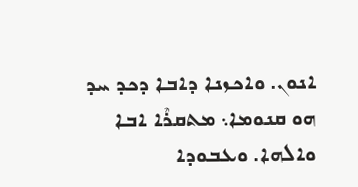ܐܢܘܢ. ܘܐܟܙܢܐ ܕܐܒܐ ܕܟܕ ܚܕ ܗܘ ܩܢܘܡܐ܆ ܡܬܩܪܶܐ ܐܒܐ ܘܐܠܗܐ. ܘܥܒܘܕܐ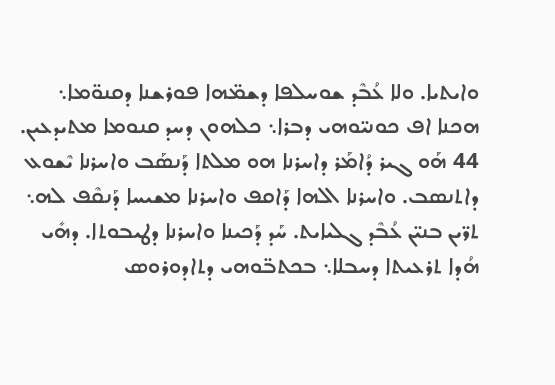ܘܐܝܬܝܐ. ܘܠܐ ܥܳܒܶܕ ܫܘܚܠܦܐ ܕܫܡ̈ܗܐ ܦܘܪܫܢܐ ܕܩܢܘ̈ܡܐ܆ ܗܟܢܐ ܐܦ ܟܘܢܝ̈ܘܗܝ ܕܒܪܐ܆ ܟܠܗܘܢ ܕܚܕ ܩܢܘܡܐ ܡܬܝܕܥܝܢ.
44 ܗܰܘ ܓܝܪ ܕܳܐܡܰܪ ܕܐܚܪܢܐ ܗܘ ܡܠܬܐ ܕܰܢܣܰܒ ܘܐܚܪܢܐ ܝܶܫܘܥ ܕܐܬܢܣܒ. ܘܐܚܪܢܐ ܐܠܗܐ ܕܰܐܩܦ ܘܐܚܪܢܐ ܡܫܝܚܐ ܕܰܢܩܶܦ ܠܗ܆ ܬܖ̈ܝܢ ܒܢܝ̈ܢ ܥܳܒܶܕ ܓܠܝܐܝܬ. ܚܰܕ ܕܰܟܝܢܐ ܘܐܚܪܢܐ ܕܛܝܒܘܬܐ. ܕܗܺܝ ܗܳܕܐ ܬܪܥܝܬܐ ܕܚܒܠܐ܆ ܒܟܬܒ̈ܘܗܝ ܕܬܐܕܘܪܘܣ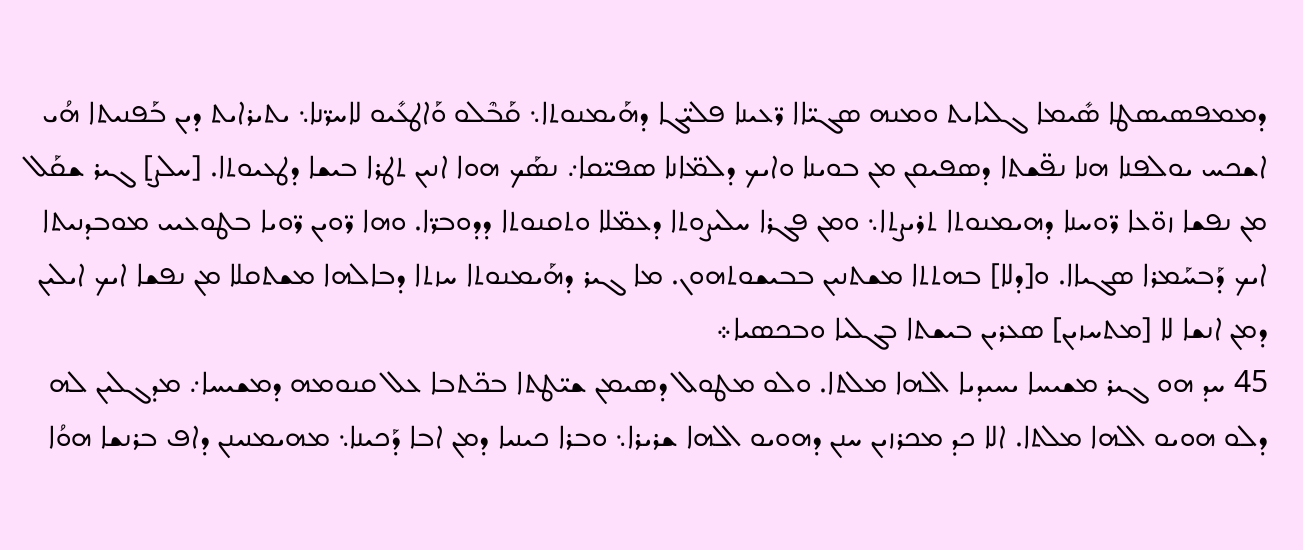ܕܡܡܦܣܝܣܛܐ ܣܺܝܡܐ ܓܠܝܐܝܬ ܘܡܢܗ ܣܓܝ̈ܐܐ ܖ̈ܥܝܢܐ ܦܠܝ̈ܓܐ ܕܗܰܝܡܢܘܬܐ܆ ܩܰܒܶܠܘ ܘܰܐܛܥܺܝܘ ܠܐܚܖ̈ܢܐ܆ ܝܬܝܪܐܝܬ ܕܝܢ ܒܰܦܢܝܬܐ ܗܳܝ ܐܫܟܚ ܝܘܠܦܢܐ ܗܢܐ ܢܦ̈ܫܬܐ ܕܣܦܝܩܢ ܡܢ ܒܘܝܢܐ ܘܐܝܟ ܕܠܡ̈ܐܢܐ ܣܦܝ̈ܩܐ܇ ܢܣܰܟ ܗܘܐ ܐܢܝܢ ܬܛܪܐ ܒܝܫܐ ܕܛܥܝܘܬܐ. [ܚܠܨ] ܓܝܪ ܫܩܰܠ ܡܢ ܢܦܫܐ ܙܘ̈ܥܐ ܖ̈ܘܚܢܐ ܕܗܝܡܢܘܬܐ ܬܪܝܨܬܐ܆ ܘܡܢ ܦܓܪܐ ܚܠܝܨܘܬܐ ܕܥܡ̈ܠܐ ܘܬܩܢܘܬܐ ܕܕܘܒܖ̈ܐ. ܘܗܐ ܖ̈ܘܝܢ ܖ̈ܘܝܐ ܒܛܘܥܝܝ ܡܘܒܕܢܝܬܐ ܐܝܟ ܕܰܒܚܰܡܪܐ ܣܓܝܐܐ. ܘ[ܕܠܐ] ܒܗܬܬܐ ܡܫܬܢܝܢ ܒܒܝܫܘܬܗܘܢ. ܡܐ ܓܝܪ ܕܗܰܝܡܢܘܬܐ ܚܙܬܐ ܕܒܐܠܗܐ ܡܫܬܩܠܐ ܡܢ ܢܦܫܐ ܐܝܟ ܐܝܠܝܢ ܕܡܢ ܐܢܫܐ ܠܐ [ܡܬܚܙܝܢ] ܣܥܪܝܢ ܒܝܫܬܐ ܒܓܠܝܐ ܘܒܟܣܝܐ܀
45 ܚܕ ܗܘ ܓܝܪ ܡܫܝܚܐ ܝܚܝܕܝܐ ܐܠܗܐ ܡܠܬܐ. ܘܠܘ ܡܛܘܠ ܕܣܝܡܢ ܫܝ̈ܛܬܐ ܒܟ̈ܬܒܐ ܥܠ ܩܢܘܡܗ ܕܡܫܝܚܐ܇ ܡܕܓܠܝܢ ܠܗ ܕܠܘ ܗܘܝܘ ܐܠܗܐ ܡܠܬܐ. ܐܠܐ ܟܕ ܡܟܪܙܝܢ ܚܢܢ ܕܗܘܝܘ ܐܠܗܐ ܫܪܝܪܐ܆ ܘܒܪܐ ܟܝܢܝܐ ܕܡܢ ܐܒܐ ܕܰܟܝܢܐ܆ ܡܗܝܡܢܝܢܢ ܕܐܦ ܒܪܢܫܐ ܗܘܳܐ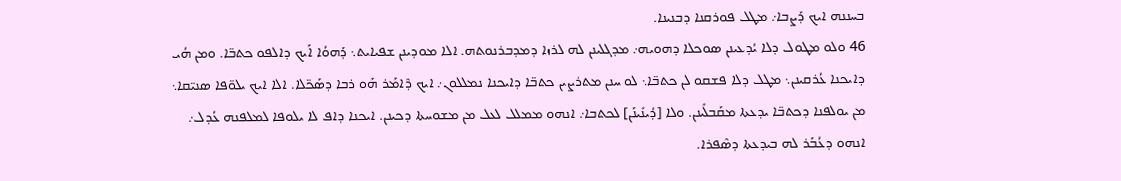ܒܚܢܢܗ ܐܝܟ ܕܰܨܒܐ܇ ܡܛܠ ܦܘܪܩܢܐ ܕܒܢܝܢܐ.
46 ܘܠܘ ܡܛܘܠ ܕܠܐ ܝܳܕܥܝܢܢ ܣܘܟܠܐ ܕܗܘܝܗ܇ ܡܕܓܠܝܢܢ ܠܗ ܠܪܙܐ ܕܡܕܒܪܢܘܬܗ. ܐܠܐ ܡܘܕܝܢܢ ܫܦܝܐܝܬ܆ ܕܰܗܘܳܐ ܐܰܝܟ ܕܐܠܦܘ ܟܬܒ̈ܐ. ܘܡܢ ܗܳܝ ܕܐܝܟܢܐ ܥܳܪܩܝܢܢ܆ ܡܛܠ ܕܠܐ ܦܫܩܘ ܠܢ ܟܬܒ̈ܐ܆ ܠܘ ܚܢܢ ܡܬܪܨܝܢ ܟܬܒ̈ܐ ܕܐܝܟܢܐ ܢܡܠܠܘܢ܇ ܐܝܟ ܕܶܐܡܰܪ ܗܰܘ ܪܒܐ ܕܣܰܟ̈ܠܐ. ܐܠܐ ܐܝܟ ܝܠܘ̈ܦܐ ܣܢܝ̈ܩܐ܆ ܡܢ ܝܘܠܦܢܐ ܕܟܬܒ̈ܐ ܝܕܥܬܐ ܡܩܰܒܠܺܝܢܢ. ܘܠܐ [ܕܳܝܢܺܝܢܰܢ] ܠܟܬܒܐ܇ ܐܢܗܘ ܡܡܠܠ ܠܥܠ ܡܢ ܡܫܘܚܬܐ ܕܟܝܢܢ. ܐܝܟܢܐ ܕܐܦ ܠܐ ܝܠܘܦܐ ܠܡܠܦܢܗ ܥܳܕܠ܇ ܐܢܗܘ ܕܥܳܒܰܪ ܠܗ ܒܝܕܥܬܐ ܕܣܶܦܪܐ.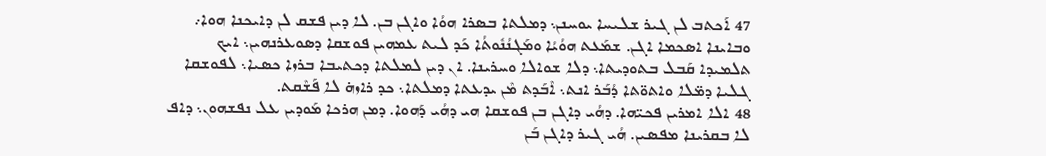47 ܐܰܟܬܒ ܠܢ ܓܝܪ ܫܠܝܚܐ ܝܘܚܢܢ܆ ܕܡܠܬܐ ܒܣܪܐ ܗܘܳܐ ܘܐܓܢ ܒܢ. ܠܐ ܕܝܢ ܦܫܩ ܠܢ ܕܐܝܟܢܐ ܗܘܐ܇ ܘܒܐܝܢܐ ܐܣܟܡܐ ܐܓܢ. ܫܡܰܥܬ ܗܘܳܝܳܐ ܘܡܰܓܢܳܢܽܘܬܳܐ ܟܰܕ ܠܝܬ ܥܡܗܝܢ ܦܘܫܩܐ ܕܣܘܥܪܢܗܝܢ܆ ܐܝܟ ܬܠܡܝܕܐ ܩܰܒܠ ܒܬܘܕܝܬܐ܆ ܕܠܐ ܫܘܐܠܐ ܘܚܪܝܢܐ. ܐܢ ܕܝܢ ܠܡܠܬܐ ܕܟܬܝܒܐ ܒܪܙܐ ܟܣܝܐ܆ ܠܦܘܫܩܐ ܓܠܝܐ ܕܡ̈ܠܐ ܘܐܬܘ̈ܬܐ ܕܳܒܰܪ ܐܢܬ܆ ܐܶܒܰܕܬ ܡܶܢ ܝܕܥܬܐ ܕܡܠܬܐ܆ ܟܕ ܪܐܙܗ̇ ܠܐ ܦܰܫܶܩܬ.
48 ܐܠܐ ܐܡܪܝܢ ܦܟܝ̈ܗܐ. ܕܗܳܝ ܕܐܓܢ ܒܢ ܦܘܫܩܐ ܗܝ ܕܗܳܝ ܕܰܗܘܐ. ܕܡܢ ܗܪܟܐ ܡܰܘܕܝܢ ܥܠ ܢܦܫܗܘܢ܆ ܕܐܦ ܠܐ ܒܩܪܝܢܐ ܡܦܣܝܢ. ܗܳܝ ܓܝܪ ܕܐܓܢ ܒܰܢ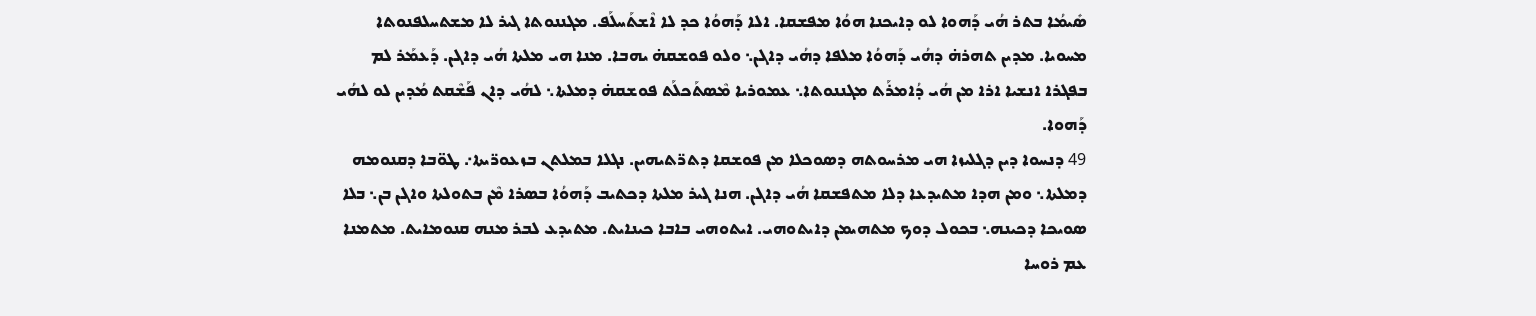ܣܺܝܡܳܐ ܒܬܪ ܗܳܝ ܕܰܗܘܐ ܠܘ ܕܐܝܟܢܐ ܗܘܳܐ ܡܦܫܩܐ. ܐܠܐ ܕܰܗܘܳܐ ܟܕ ܠܐ ܐܶܫܬܰܚܠܰܦ. ܡܓܢܢܘܬܐ ܓܝܪ ܠܐ ܡܫܬܚܠܦܢܘܬܐ ܡܚܘܝܐ. ܡܕܝܢ ܬܗܪܗ̇ ܕܗܳܝ ܕܰܗܘܳܐ ܡܠܦܐ ܕܗܳܝ ܕܐܓܢ܆ ܘܠܘ ܦܘܫܩܗ̇ ܝܗܒܐ. ܡܢܐ ܗܝ ܡܠܬܐ ܗܳܝ ܕܐܓܢ. ܕܰܥܡܰܪ ܠܡ ܒܦܓܪܐ ܐܢܫܝܐ ܐܪܐ ܡܢ ܗܳܝ ܕܳܐܡܪܰܬ ܡܓܢܢܘܬܐ܆ ܥܡܘܪܝܐ ܡܶܣܬܰܟܠܰܬ ܦܘܫܩܗ̇ ܕܡܠܬܐ܆ ܠܗܳܝ ܕܐܢ ܦܰܫܶܩܬ ܡܳܕܝܢ ܠܘ ܠܗܳܝ ܕܰܗܘܐ.
49 ܕܢܚܘܐ ܕܝܢ ܕܓܠܝܙܐ ܗܝ ܡܪܚܘܬܗ ܕܣܘܟܠܐ ܡܢ ܦܘܫܩܐ ܕܬܪ̈ܬܝܗܝܢ. ܢܓܠܐ ܒܡܠܬܢ ܒܙܥܘܪ̈ܝܬܐ܇ ܛܘ̈ܒܐ ܕܩܢܘܡܗ ܕܡܠܬܐ܆ ܘܡܢ ܗܕܐ ܡܬܝܕܥܐ ܕܠܐ ܡܬܦܫܩܐ ܗܳܝ ܕܐܓܢ. ܗܢܐ ܓܝܪ ܡܠܬܐ ܕܟܬܝܒ ܕܰܗܘܳܐ ܒܣܪܐ ܡܶܢ ܒܬܘܠܬܐ ܘܐܓܢ ܒܢ܆ ܒܠܐ ܣܘܝܟܐ ܕܟܝܢܗ܆ ܒܟܘܠ ܕܘܟ ܡܬܗܝܡܢ ܕܐܝܬܘܗܝ. ܐܝܬܘܗܝ ܒܐܒܐ ܟܝܢܐܝܬ. ܡܬܝܕܥ ܠܒܪ ܡܢܗ ܩܢܘܡܐܝܬ. ܡܬܡܢܐ ܥܡ ܪܘܚܐ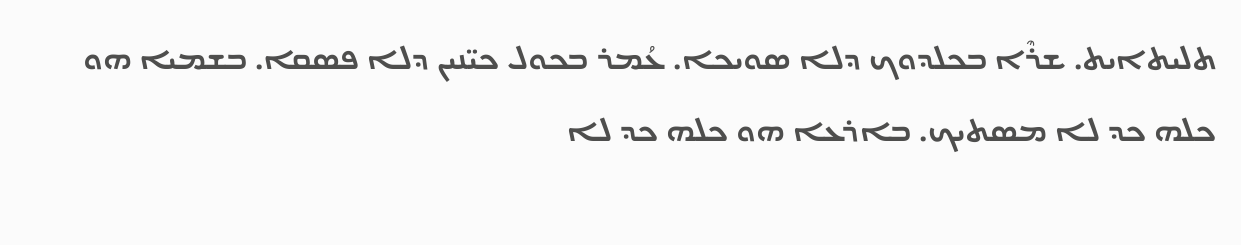ܬܠܝܬܐܝܬ. ܫܪܶܐ ܒܟܠܕܘܟ ܕܠܐ ܣܘܝܟܐ. ܥܳܡܪ ܒܟܘܠ ܟܝ̈ܢܝܢ ܕܠܐ ܦܣܩܐ. ܒܫܡܝܐ ܗܘ ܟܠܗ ܟܕ ܠܐ ܡܣܬܝܟ. ܒܐܪܥܐ ܗܘ ܟܠܗ ܟܕ ܠܐ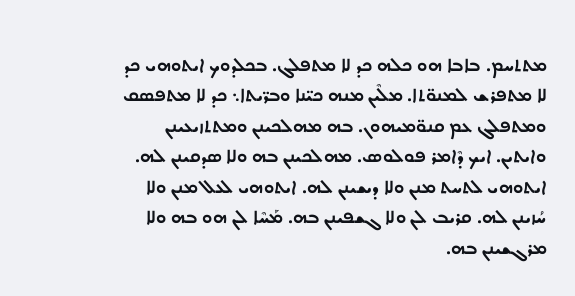ܡܬܬܚܡ. ܒܐܒܐ ܗܘ ܟܠܗ ܟܕ ܠܐ ܡܬܦܠܓ. ܒܟܠܕܘܟ ܐܝܬܘܗܝ ܟܕ ܠܐ ܡܬܦܪܫ ܠܡܢܘ̈ܬܐ. ܡܠܶܝܢ ܡܢܗ ܟܝ̈ܢܐ ܘܒܖ̈ܝܬܐ܆ ܟܕ ܠܐ ܡܬܦܣܩ ܘܡܬܦܠܓ ܥܡ ܩܢܘ̈ܡܝܗܘܢ. ܒܗ ܡܗܠܟܝܢܢ ܘܡܬܬܙܝܥܝܢܢ ܘܐܝܬܝܢ. ܐܝܟ ܕܶܐܡܪ ܦܘܠܘܣ. ܡܗܠܟܝܢܢ ܒܗ ܘܠܐ ܣܕܩܝܢܢ ܠܗ. ܐܝܬܘܗܝ ܠܬܚܬ ܡܢܢ ܘܠܐ ܕܝܫܝܢܢ ܠܗ. ܐܝܬܘܗܝ ܠܥܠ ܡܢܢ ܘܠܐ ܚܳܙܝܢܢ ܠܗ. ܩܪܝܒ ܠܢ ܘܠܐ ܓܫܦܝܢܢ ܒܗ. ܡܰܚܶܐ ܠܢ ܗܘ ܒܗ ܘܠܐ ܡܪܓܫܝܢܢ ܒܗ.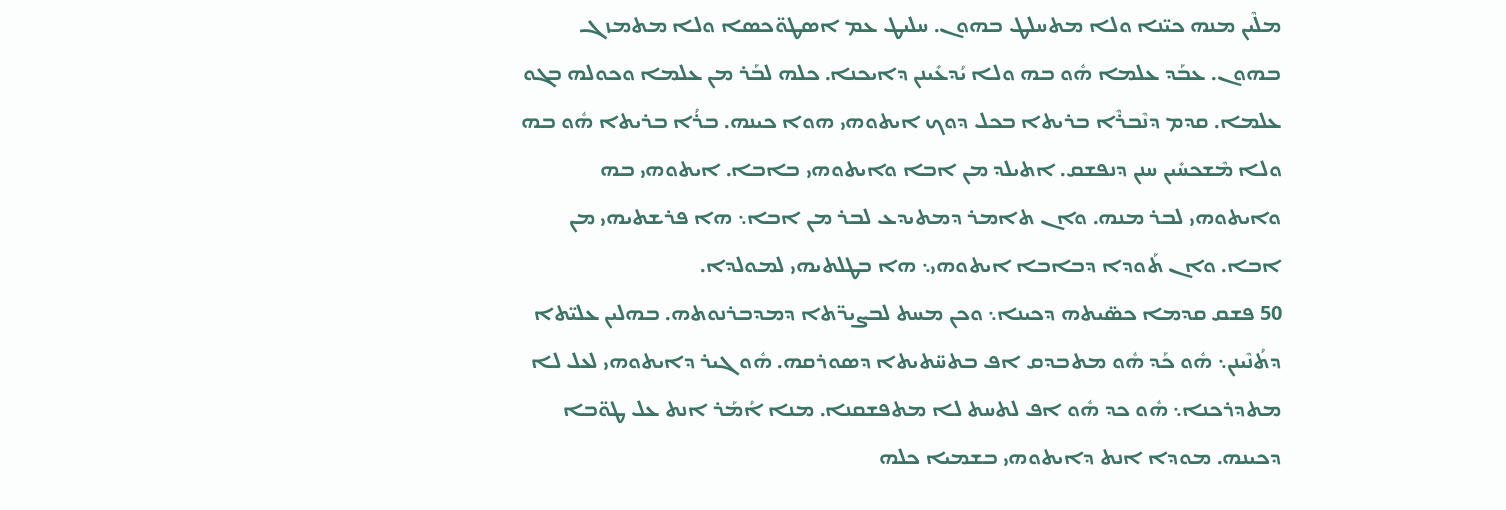ܡܠܶܝܢ ܡܢܗ ܟܝ̈ܢܐ ܘܠܐ ܡܬܚܠܛ ܒܗܘܢ. ܚܠܝܛ ܥܡ ܐܣܛܘ̈ܟܣܐ ܘܠܐ ܡܬܡܙܓ ܒܗܘܢ. ܥܒܰܕ ܥܠܡܐ ܗܽܘ ܒܗ ܘܠܐ ܝܳܕܥܺܝܢܢ ܕܐܝܟܢܐ. ܟܠܗ ܠܒܰܪ ܡܢ ܥܠܡܐ ܘܟܘܠܗ ܒܓܘ ܥܠܡܐ. ܩܕܡ ܕܢܶܒܪܶܐ ܒܪܝܬܐ ܒܟܠ ܕܘܟ ܐܝܬܘܗܝ ܗܘܐ ܟܝܢܗ. ܒܪܳܐ ܒܪܝܬܐ ܗܽܘ ܒܗ ܘܠܐ ܡܶܫܟܚܺܝܢ ܚܢܢ ܕܢܦܫܩ. ܐܬܝܠܕ ܡܢ ܐܒܐ ܘܐܝܬܘܗܝ ܒܐܒܐ. ܐܝܬܘܗܝ ܒܗ ܘܐܝܬܘܗܝ ܠܒܪ ܡܢܗ. ܘܐܢ ܬܐܡܪ ܕܡܬܝܕܥ ܠܒܪ ܡܢ ܐܒܐ܆ ܗܐ ܦܪܫܬܝܗܝ ܡܢ ܐܒܐ. ܘܐܢ ܬܰܘܕܐ ܕܒܐܒܐ ܐܝܬܘܗܝ܆ ܗܐ ܒܛܠܬܝܗܝ ܠܡܘܠܕܐ.
50 ܦܫܩ ܩܕܡܐ ܟܣ̈ܝܬܗ ܕܟܝܢܐ܆ ܘܟܢ ܡܚܬ ܠܒܨܝܖ̈ܬܐ ܕܡܕܒܪܢܘܬܗ. ܒܗܠܝܢ ܥܠܝ̈ܬܐ ܕܬܳܢܶܝܢܢ܆ ܗܽܘ ܟܰܕ ܗܽܘ ܡܬܒܕܩ ܐܦ ܒܬܚ̈ܬܝܬܐ ܕܣܘܪܩܗ. ܗܽܘ ܓܝܪ ܕܐܝܬܘܗܝ ܠܥܠ ܠܐ ܡܬܕܪܟܢܐ܆ ܗܽܘ ܟܕ ܗܽܘ ܐܦ ܠܬܚܬ ܠܐ ܡܬܦܫܩܢܐ. ܡܢܐ ܐܳܡܰܪ ܐܢܬ ܥܠ ܛܘ̈ܒܐ ܕܟܝܢܗ. ܡܘܕܐ ܐܢܬ ܕܐܝܬܘܗܝ ܒܫܡܝܐ ܟܠܗ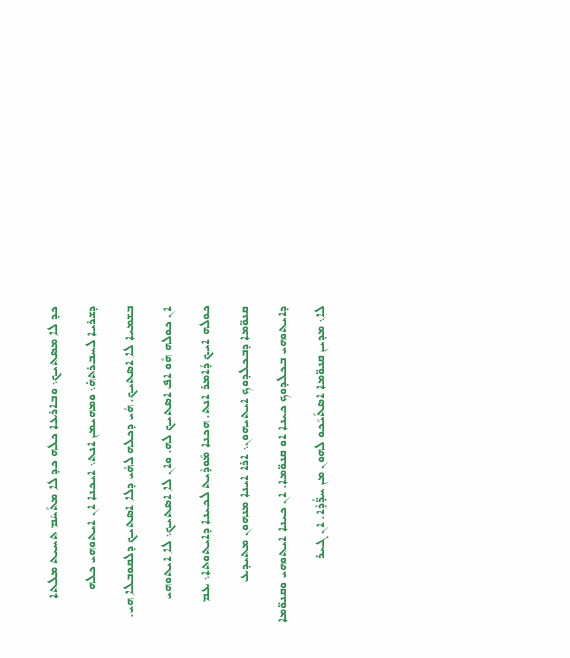ܟܕ ܠܐ ܡܣܬܝܟ܆ ܘܒܐܪܥܐ ܟܠܗ ܟܕ ܠܐ ܡܬܰܚܰܡ ܬܚܝܬ ܡܠܬܐ ܕܫܪܝܐ ܠܚܒܪܬܗ̇܆ ܘܡܗܝܡܢ ܐܢܬ܆ ܐܝܟܢܐ ܐܢ ܐܝܬܘܗܝ ܟܠܗ ܒܫܡܝܐ ܠܐ ܐܣܬܝܟ. ܗܳܝ ܕܟܠܗ ܠܗܳܝ ܕܠܐ ܐܣܬܝܟ ܕܠܩܘܒܠܐ ܗܝ. ܐܢ ܟܘܠܗ ܗܽܘ ܐܦ ܐܣܬܝܟ ܠܗ. ܘܐܢ ܠܐ ܐܣܬܝܟ܆ ܠܐ ܐܝܬܘܗܝ ܟܘܠܗ ܐܝܟ ܕܳܐܡܪ ܐܢܬ. ܗܟܢܐ ܡܰܘܕܶܝܬ ܠܟܝܢܐ ܕܐܝܬܘܬܐ܆ ܥܡ ܩܢܘ̈ܡܐ ܕܒܟܠܕܘܟ ܐܝܬܝܗܘܢ܆ ܐܪܐ ܐܝܢܐ ܡܢܗܘܢ ܡܬܝܕܥ ܕܐܝܬܘܗܝ ܒܟܠܕܘܟ ܟܝܢܐ ܐܘ ܩܢܘ̈ܡܐ. ܐܢ ܟܝܢܐ ܐܝܬܘܗܝ ܘܩܢܘ̈ܡܐ ܠܐ܆ ܡܕܝܢ ܩܢܘ̈ܡܐ ܐܣܬܰܝܰܟܘ ܠܗܘܢ ܡܢ ܚܕ̈ܳܕܶܐ. ܐܢ ܓܝܪ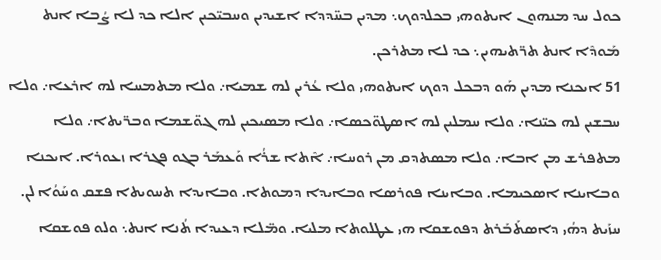ܟܘܠ ܚܕ ܡܢܗܘܢ ܐܝܬܘܗܝ ܒܟܠܕܘܟ܆ ܡܕܝܢ ܒܚ̈ܕܕܐ ܐܫܝܕܝܢ ܘܚܒܝ̈ܟܝܢ ܐܠܐ ܟܕ ܠܐ ܨܳܒܐ ܐܢܬ ܡܰܘܕܶܐ ܐܢܬ ܬܖ̈ܬܝܗܝܢ܆ ܟܕ ܠܐ ܡܬܪܟܢ.
51 ܐܝܟܢܐ ܡܕܝܢ ܗܰܘ ܕܒܟܠ ܕܘܟ ܐܝܬܘܗܝ ܘܠܐ ܥܳܪܝܢ ܠܗ ܫܡܝܐ܇ ܘܠܐ ܡܬܡܚܐ ܠܗ ܐܪܥܐ܇ ܘܠܐ ܚܒܫܝܢ ܠܗ ܟܝ̈ܢܐ܇ ܘܠܐ ܚܡܠܝܢ ܠܗ ܐܣܛܘ̈ܟܣܐ܇ ܘܠܐ ܡܣܝܟܝܢ ܠܗ ܓܘ̈ܫܡܐ ܘܒܖ̈ܝܬܐ܇ ܘܠܐ ܡܬܦܪܫ ܡܢ ܐܒܐ܇ ܘܠܐ ܡܣܬܕܩ ܡܢ ܪܘܚܐ܇ ܐܶܬܐ ܫܪܳܐ ܘܰܥܡܰܪ ܒܓܘ ܦܓܪܐ ܙܥܘܪܐ. ܐܝܟܢܐ ܘܒܐܝܢܐ ܐܣܟܝܡܐ. ܘܒܐܝܢܐ ܦܘܪܣܐ ܘܒܐܝܕܐ ܕܡܘܬܐ. ܘܒܐܝܕܐ ܬܚܘܝܬܐ ܦܫܩ ܘܚܰܘܳܐ ܠܢ. ܚܙܰܝܬ ܕܗܳܝ ܕܐܣܬܰܒܰܪܬ ܕܦܘܫܩܐ ܗܝ ܥܛܠܘܬܐ ܡܠܝܐ. ܘܡ̈ܠܐ ܕܥܝܕܐ ܬܳܢܐ ܐܢܬ܆ ܘܠܘ ܦܘܫܩܐ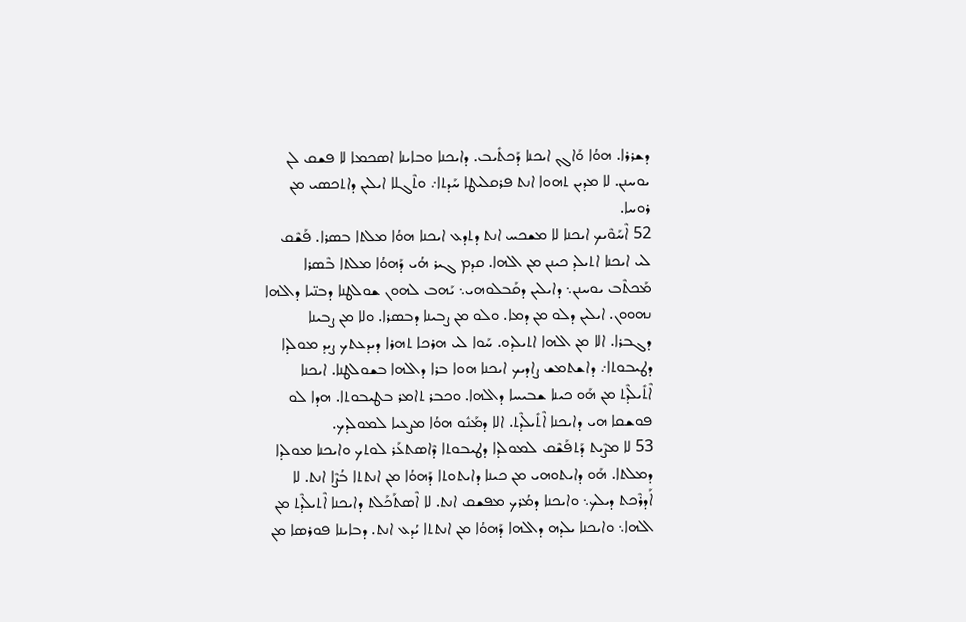ܕܫܪܪܐ. ܗܘܳܐ ܘܰܐܓܢ ܐܝܟܢܐ ܕܰܟܬܺܝܒ. ܕܐܝܟܢܐ ܘܒܐܝܢܐ ܐܣܟܡܐ ܠܐ ܦܫܩ ܠܢ ܝܘܚܢܢ. ܠܐ ܡܕܝܢ ܬܗܘܐ ܐܢܬ ܦܪܩܠܝܛܐ ܚܰܕܬܐ܇ ܘܬܶܓܠܐ ܐܝܠܝܢ ܕܐܬܟܣܝ ܡܢ ܪܘܚܐ.
52 ܐܶܚܰܘܶܝܟ ܐܝܟܢܐ ܠܐ ܡܫܟܚ ܐܢܬ ܕܬܕܥ ܐܝܟܢܐ ܗܘܳܐ ܡܠܬܐ ܒܣܪܐ. ܦܰܫܶܩ ܠܝ ܐܝܟܢܐ ܐܬܝܠܕ ܟܝܢܢ ܡܢ ܐܠܗܐ. ܩܕܡ ܓܝܪ ܗܳܝ ܕܰܗܘܳܐ ܡܠܬܐ ܒܶܣܪܐ ܡܰܟܬܶܒ ܝܘܚܢܢ܆ ܕܐܝܠܝܢ ܕܩܰܒܠܘܗܝ܆ ܝܰܗܒ ܠܗܘܢ ܫܘܠܛܢܐ ܕܒܢ̈ܝܐ ܕܐܠܗܐ ܢܗܘܘܢ. ܐܝܠܝܢ ܕܠܘ ܡܢ ܕܡܐ. ܘܠܘ ܡܢ ܨܒܝܢܐ ܕܒܣܪܐ. ܘܠܐ ܡܢ ܨܒܝܢܐ ܕܓܒܪܐ. ܐܠܐ ܡܢ ܐܠܗܐ ܐܬܝܠܕܘ. ܚܰܘܐ ܠܝ ܗܪܟܐ ܬܗܪܐ ܕܝܕܥܬܟ ܨܝܕ ܡܘܠܕܐ ܕܛܝܒܘܬܐ܇ ܕܐܫܬܡܫ ܨܐܕܝܟ ܐܝܟܢܐ ܗܘܐ ܒܪܐ ܕܐܠܗܐ ܒܫܘܠܛܢܐ. ܐܝܟܢܐ ܐܶܬܺܝܠܶܕܬ ܡܢ ܗܰܘ ܟܝܢܐ ܫܒܝܚܐ ܕܐܠܗܐ. ܘܟܒܪ ܬܐܡܪ ܒܛܝܒܘܬܐ. ܗܕܐ ܠܘ ܦܘܫܩܐ ܗܝ ܕܐܝܟܢܐ ܐܶܬܺܝܠܶܕܬ. ܐܠܐ ܕܡܰܢܽܘ ܗܘܳܐ ܡܨܥܝܐ ܠܡܘܠܕܟ.
53 ܠܐ ܡܨܶܝܬ ܕܰܬܦܰܫܶܩ ܠܡܘܠܕܐ ܕܛܝܒܘܬܐ ܕܶܐܣܬܥܰܪ ܠܘܬܟ ܘܐܝܟܢܐ ܡܘܠܕܐ ܕܡܠܬܐ. ܗܰܘ ܕܐܝܬܘܗܝ ܡܢ ܟܝܢܐ ܕܐܝܬܘܬܐ ܕܰܗܘܳܐ ܡܢ ܐܢܬܬܐ ܒܳܨܶܐ ܐܢܬ. ܠܐ ܐܰܕܪܶܟܬ ܕܝܠܟ܆ ܘܐܝܟܢܐ ܕܡܳܪܟ ܡܦܫܩ ܐܢܬ. ܠܐ ܐܶܣܬܰܟܰܠܬ ܕܐܝܟܢܐ ܐܶܬܝܠܶܕܬ ܡܢ ܐܠܗܐ܆ ܘܐܝܟܢܐ ܝܠܕܗ ܕܐܠܗܐ ܕܰܗܘܳܐ ܡܢ ܐܢܬܬܐ ܝܳܕܥ ܐܢܬ. ܕܒܐܝܢܐ ܦܘܪܣܐ ܡܢ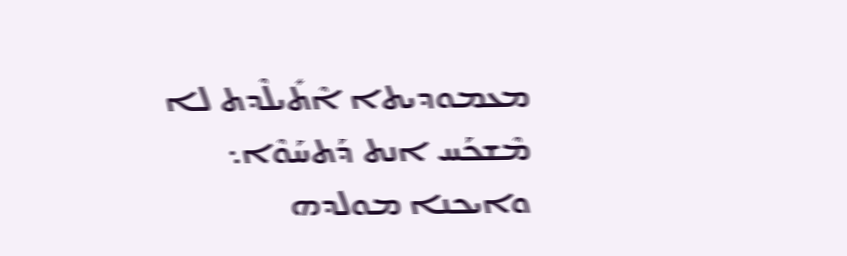ܡܥܡܘܕܝܬܐ ܐܶܬܺܝܠܶܕܬ ܠܐ ܡܶܫܟܰܚ ܐܢܬ ܕܰܬܚܰܘܶܐ܆ ܘܐܝܟܢܐ ܡܘܠܕܗ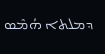ܕܡܠܬܐ ܗܳܡܶܣ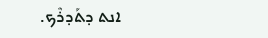ܐܢܬ ܕܬܰܕܪܶܟ.